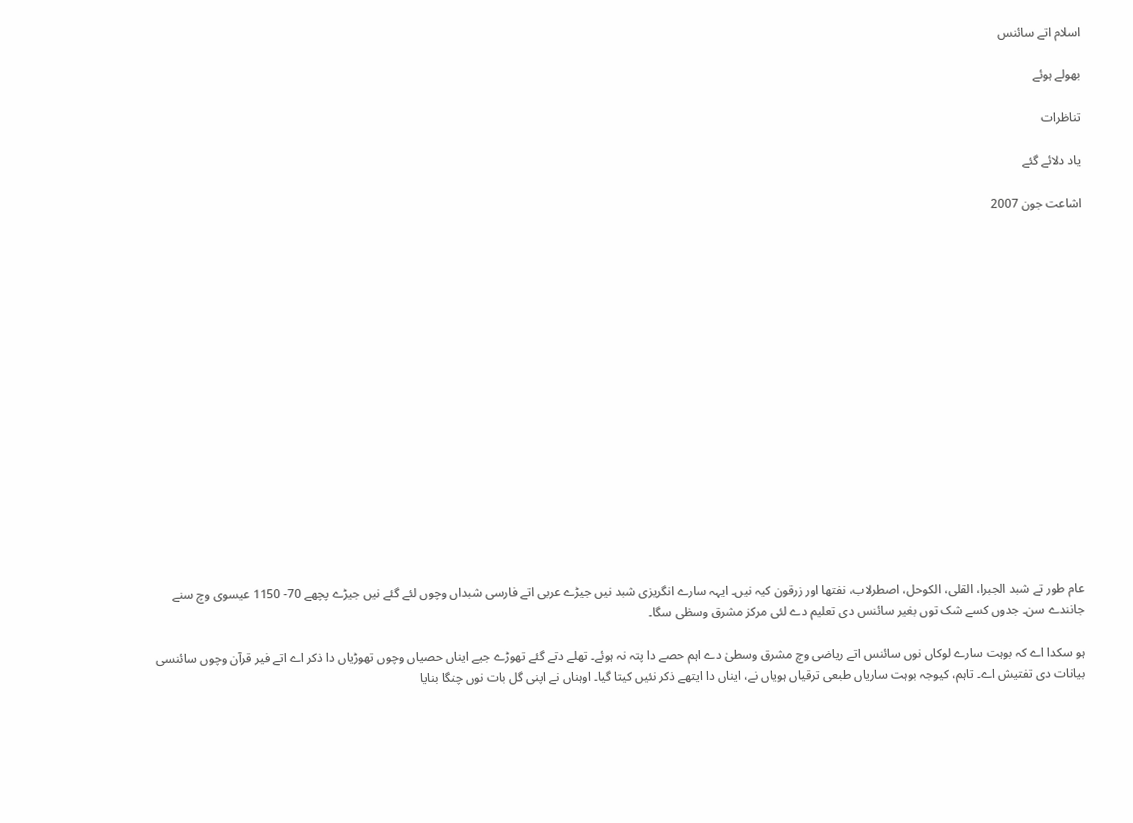اسلام اتے سائنس

بھولے ہوئے

تناظرات

یاد دلائے گئے

اشاعت جون 2007

















عام طور تے شبد الجبرا، القلی، الکوحل، اصطرلاب، نفتھا اور زرقون کیہ نیں۔ ایہہ سارے انگریزی شبد نیں جیڑے عربی اتے فارسی شبداں وچوں لئے گئے نیں جیڑے پچھے 70- 1150 عیسوی وچ سنے جانندے سن۔ جدوں کسے شک توں بغیر سائنس دی تعلیم دے لئی مرکز مشرق وسطٰی سگا۔

ہو سکدا اے کہ بوہت سارے لوکاں نوں سائنس اتے ریاضی وچ مشرق وسطیٰ دے اہم حصے دا پتہ نہ ہوئے۔ تھلے دتے گئے تھوڑے جیے ایناں حصیاں وچوں تھوڑیاں دا ذکر اے اتے فیر قرآن وچوں سائنسی بیانات دی تفتیش اے۔ تاہم، کیوجہ بوہت ساریاں طبعی ترقیاں ہویاں نے، ایناں دا ایتھے ذکر نئیں کیتا گیا۔ اوہناں نے اپنی گل بات نوں چنگا بنایا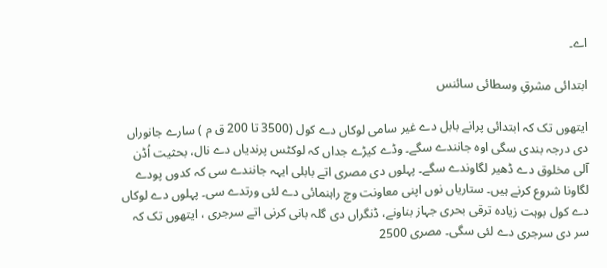اے۔

ابتدائی مشرقِ وسطائی سائنس

ایتھوں تک کہ ابتدائی پرانے بابل دے غیر سامی لوکاں دے کول (3500 تا 200 ق م ) سارے جانوراں دی درجہ بندی سگی اوہ جانندے سگے۔ وڈے کیڑے جداں کہ لوکٹس پرندیاں دے نال، بحثیت اُڈن آلی مخلوق دے ڈھیر لگاوندے سگے۔ پہلوں دی مصری اتے بابلی ایہہ جانندے سی کہ کدوں پودے لگاونا شروع کرنے ہیں۔ ستاریاں نوں اپنی معاونت وچ راہنمائی دے لئی ورتدے سی۔ پہلوں دے لوکاں دے کول بوہت زیادہ ترقی بحری جہاز بناونے، ڈنگراں دی گلہ بانی کرنی اتے سرجری ، ایتھوں تک کہ سر دی سرجری دے لئی سگی۔ مصری 2500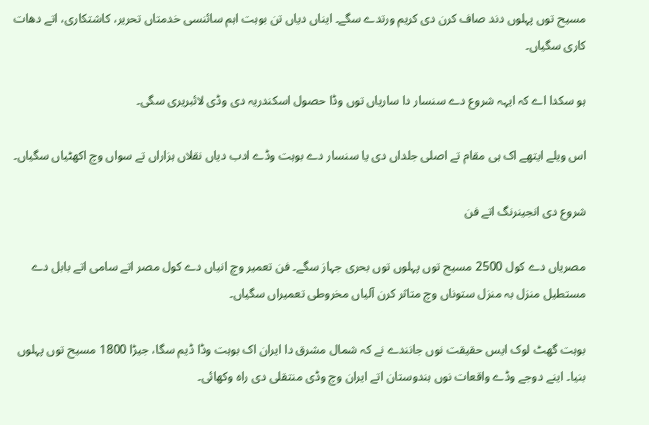مسیح توں پہلوں دند صاف کرن دی کریم ورتدے سگے۔ ایناں دیاں تن بوہت اہم سائنسی خدمتاں تحریر، کاشتکاری، اتے دھات کاری سگیاں۔

ہو سکدا اے کہ ایہہ شروع دے سنسار دا ساریاں توں وڈا حصول اسکندریہ دی وڈی لائبریری سگی۔

اس ویلے ایتھے اک ہی مقام تے اصلی جلداں دی یا سنسار دے بوہت وڈے ادب دیاں نقلاں ہزاراں تے سواں وچ اکھٹیاں سگیاں۔

شروع دی انجینرنگ اتے فن

مصریاں دے کول 2500 مسیح توں پہلوں توں بحری جہاز سگے۔ فن تعمیر وچ انیاں دے کول مصر اتے سامی اتے بابل دے مستطیل منزل بہ منزل ستوناں وچ متاثر کرن آلیاں مخروطی تعمیراں سگیاں۔

بوہت گھٹ لوک ایس حقیقت نوں جانندے نے کہ شمال مشرق دا ایران اک بوہت وڈا ڈیم سگا، جیڑا 1800 مسیح توں پہلوں بنیا۔ اینے دوجے وڈے واقعات نوں ہندوستان اتے ایران وچ وڈی منتقلی دی راہ وکھائی۔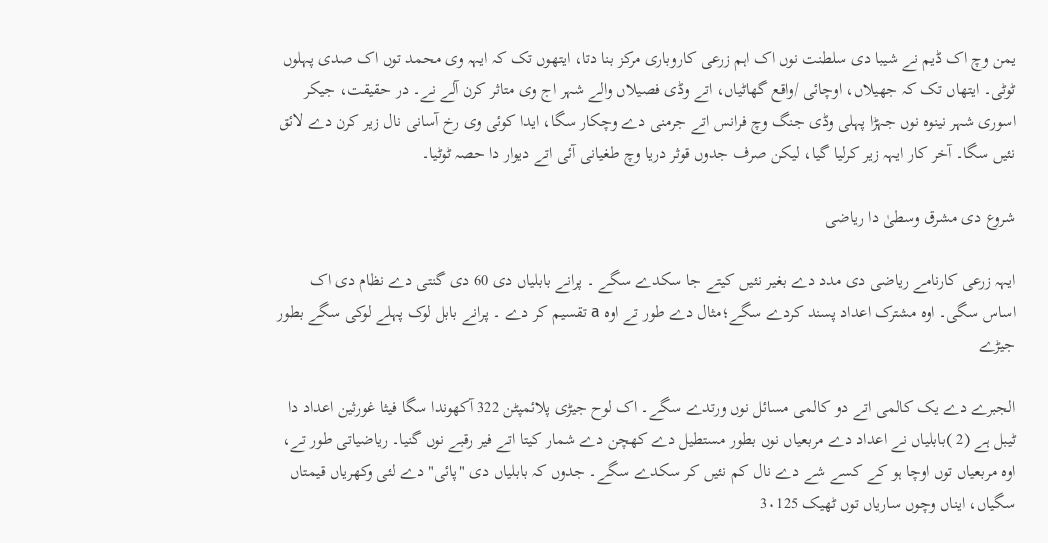یمن وچ اک ڈیم نے شیبا دی سلطنت نوں اک اہم زرعی کاروباری مرکز بنا دتا، ایتھوں تک کہ ایہہ وی محمد توں اک صدی پہلوں ٹوٹی۔ ایتھاں تک کہ جھیلاں، اوچائی /واقع گھاٹیاں، اتے وڈی فصیلاں والے شہر اج وی متاثر کرن آلے نے۔ در حقیقت، جیکر اسوری شہر نینوہ نوں جہڑا پہلی وڈی جنگ وچ فرانس اتے جرمنی دے وچکار سگا، ایدا کوئی وی رخ آسانی نال زیر کرن دے لائق نئیں سگا۔ آخر کار ایہہ زیر کرلیا گیا، لیکن صرف جدوں قوثر دریا وچ طغیانی آئی اتے دیوار دا حصہ ٹوٹیا۔

شروع دی مشرق وسطیٰ دا ریاضی

ایہہ زرعی کارنامے ریاضی دی مدد دے بغیر نئیں کیتے جا سکدے سگے ۔ پرانے بابلیاں دی 60 دی گنتی دے نظام دی اک اساس سگی۔ اوہ مشترک اعداد پسند کردے سگے؛مثال دے طور تے اوہ a تقسیم کر دے ۔ پرانے بابل لوک پہلے لوکی سگے بطور جیڑے

الجبرے دے یک کالمی اتے دو کالمی مسائل نوں ورتدے سگے۔ اک لوح جیڑی پلائمپٹن 322 آکھوندا سگا فیثا غورثین اعداد دا ٹیبل ہے (2 )بابلیاں نے اعداد دے مربعیاں نوں بطور مستطیل دے کھچن دے شمار کیتا اتے فیر رقبے نوں گنیا۔ ریاضیاتی طور تے، اوہ مربعیاں توں اوچا ہو کے کسے شے دے نال کم نئیں کر سکدے سگے۔ جدوں کہ بابلیاں دی "پائی" دے لئی وکھریاں قیمتاں سگیاں، ایناں وچوں ساریاں توں ٹھیک 3۰125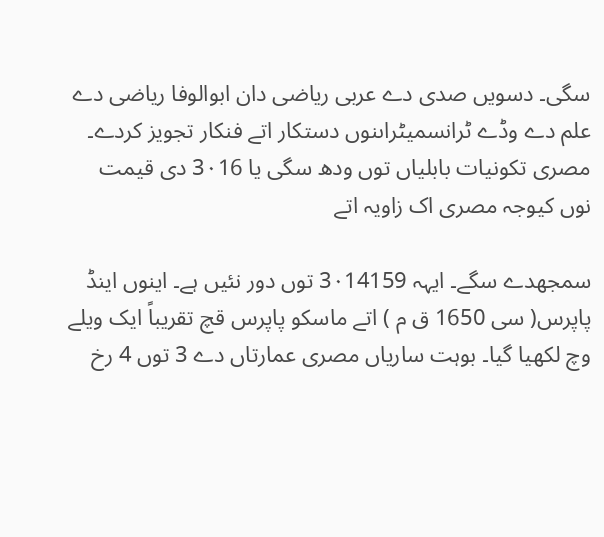سگی۔ دسویں صدی دے عربی ریاضی دان ابوالوفا ریاضی دے علم دے وڈے ٹرانسمیٹراںنوں دستکار اتے فنکار تجویز کردے۔ مصری تکونیات بابلیاں توں ودھ سگی یا 3۰16 دی قیمت نوں کیوجہ مصری اک زاویہ اتے

سمجھدے سگے۔ ایہہ 3۰14159 توں دور نئیں ہے۔ اینوں اینڈ پاپرس( سی 1650 ق م ) اتے ماسکو پاپرس قچ تقریباً ایک ویلے وچ لکھیا گیا۔ بوہت ساریاں مصری عمارتاں دے 3 توں 4 رخ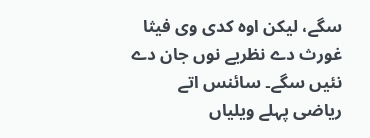سگے، لیکن اوہ کدی وی فیثا غورث دے نظریے نوں جان دے نئیں سگے۔ سائنس اتے ریاضی پہلے ویلیاں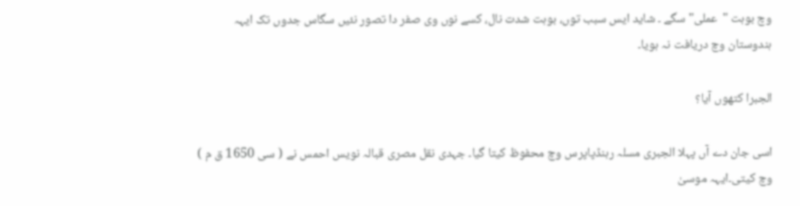وچ بوہت "عملی" سگے ۔ شاید ایس سبب توں، بوہت شدت نال، کسے نوں وی صفر دا تصور نئیں سگاس جدوں تک ایہہ ہندوستان وچ دریافت نہ ہویا۔

الجبرا کتھوں آیا؟

اسی جان دے آں پہلا الجبری مسلہ رہنڈپاپرس وچ محفوظ کیتا گیا۔ جہدی نقل مصری قبالہ نویس احمس نے ( سی 1650 ق م ) وچ کیتی۔ایہہ موسیٰ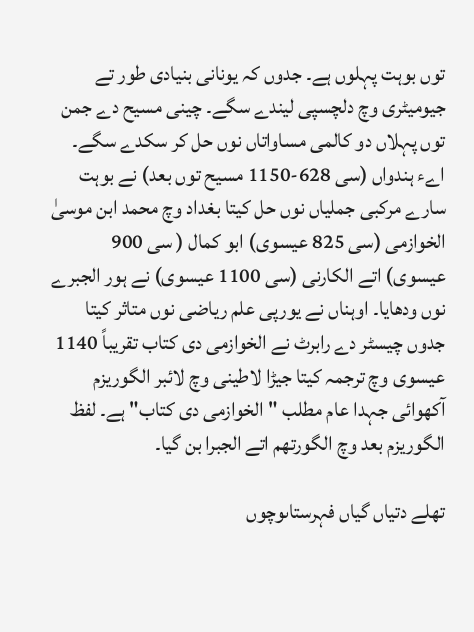توں بوہت پہلوں ہے۔ جدوں کہ یونانی بنیادی طور تے جیومیٹری وچ دلچسپی لیندے سگے۔ چینی مسیح دے جمن توں پہلاں دو کالمی مساواتاں نوں حل کر سکدے سگے۔ اےء ہندواں (سی 628-1150 مسیح توں بعد) نے بوہت سارے مرکبی جملیاں نوں حل کیتا بغداد وچ محمد ابن موسیٰ الخوازمی (سی 825 عیسوی) ابو کمال ( سی 900 عیسوی) اتے الکارنی (سی 1100 عیسوی) نے ہور الجبرے نوں ودھایا۔ اوہناں نے یورپی علم ریاضی نوں متاثر کیتا جدوں چیسٹر دے رابرٹ نے الخوازمی دی کتاب تقریباً 1140 عیسوی وچ ترجمہ کیتا جیڑا لاطینی وچ لائبر الگوریزم آکھوائی جہدا عام مطلب "الخوازمی دی کتاب" ہے۔ لفظ الگوریزم بعد وچ الگورتھم اتے الجبرا بن گیا۔

تھلے دتیاں گیاں فہرستاںوچوں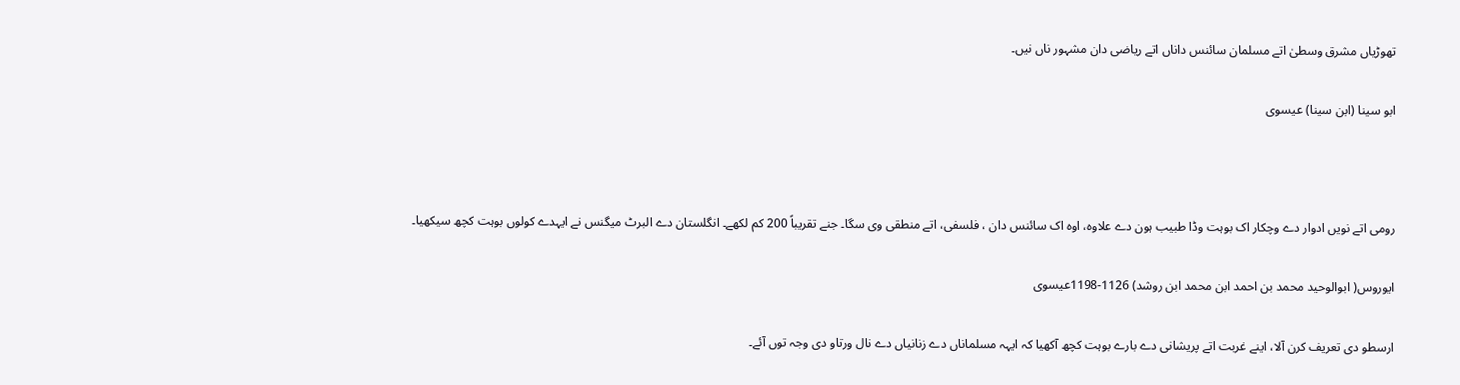تھوڑیاں مشرق وسطیٰ اتے مسلمان سائنس داناں اتے ریاضی دان مشہور ناں نیں۔

ابو سینا (ابن سینا) عیسوی



رومی اتے نویں ادوار دے وچکار اک بوہت وڈا طبیب ہون دے علاوہ، اوہ اک سائنس دان ، فلسفی، اتے منطقی وی سگا۔ جنے تقریباً 200 کم لکھے۔ انگلستان دے البرٹ میگنس نے ایہدے کولوں بوہت کچھ سیکھیا۔

ایوروس( ابوالوحید محمد بن احمد ابن محمد ابن روشد) 1126-1198عیسوی

ارسطو دی تعریف کرن آلا، اینے غربت اتے پریشانی دے بارے بوہت کچھ آکھیا کہ ایہہ مسلماناں دے زنانیاں دے نال ورتاو دی وجہ توں آئے۔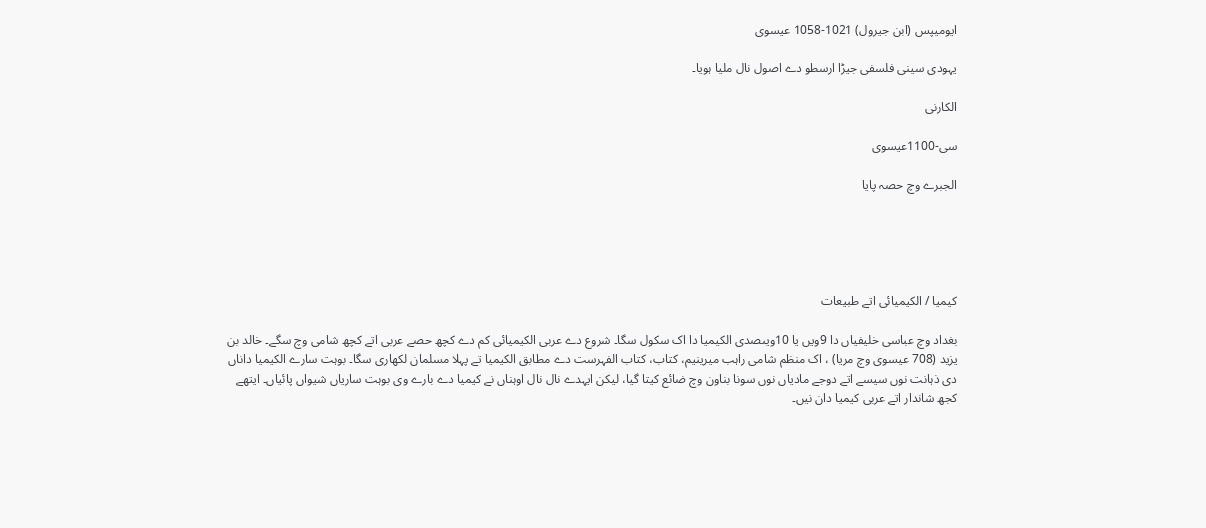ایومیپس (ابن جیرول) 1021-1058 عیسوی

یہودی سینی فلسفی جیڑا ارسطو دے اصول نال ملیا ہویا۔

الکارنی

سی-1100عیسوی

الجبرے وچ حصہ پایا





کیمیا / الکیمیائی اتے طبیعات

بغداد وچ عباسی خلیفیاں دا 9ویں یا 10ویںصدی الکیمیا دا اک سکول سگا۔ شروع دے عربی الکیمیائی کم دے کچھ حصے عربی اتے کچھ شامی وچ سگے۔ خالد بن یزید (708 عیسوی وچ مریا) ، اک منظم شامی راہب میرینیم، کتاب، کتاب الفہرست دے مطابق الکیمیا تے پہلا مسلمان لکھاری سگا۔ بوہت سارے الکیمیا داناں دی ذہانت نوں سیسے اتے دوجے مادیاں نوں سونا بناون وچ ضائع کیتا گیا، لیکن ایہدے نال نال اوہناں نے کیمیا دے بارے وی بوہت ساریاں شیواں پائیاں۔ ایتھے کجھ شاندار اتے عربی کیمیا دان نیں۔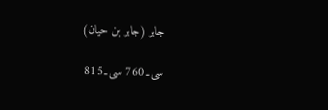جابر (جابر بن حیان)

سی۔760 سی۔815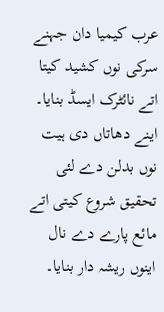عرب کیمیا دان جہنے سرکی نوں کشید کیتا اتے نائٹرک ایسڈ بنایا۔ اینے دھاتاں دی ہیت نوں بدلن دے لئی تحقیق شروع کیتی اتے مائع پارے دے نال اینوں ریشہ دار بنایا۔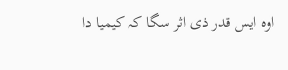اوہ ایس قدر ذی اثر سگا کہ کیمیا دا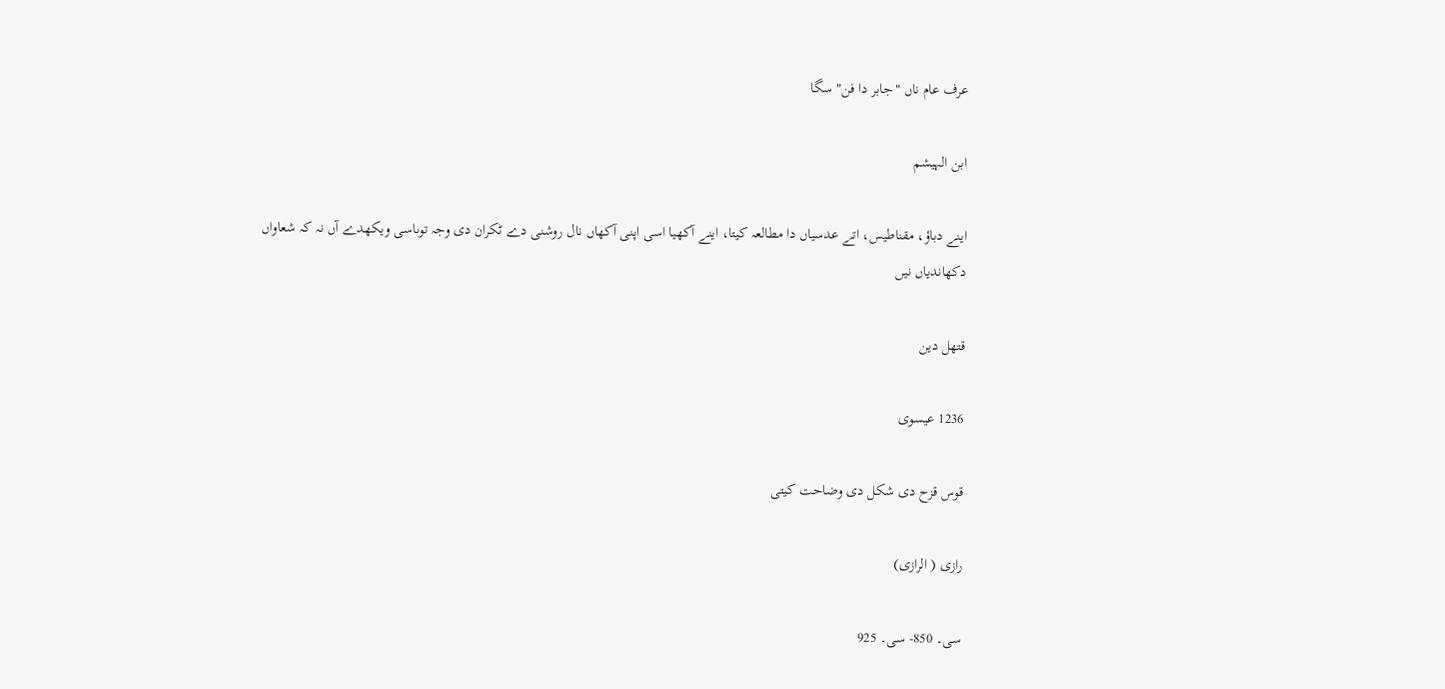عرف عام ناں "جابر دا فن" سگا

ابن الہیشم

اینے دباؤ، مقناطیس، اتے عدسیاں دا مطالعہ کیتا، اینے آکھیا اسی اپنی آکھاں نال روشنی دے ٹکران دی وجہ توںاسی ویکھدے آں نہ کہ شعاواں دکھاندیاں نیں

قتھل دین

1236 عیسوی

قوس قزح دی شکل دی وضاحت کیتی

رازی ( الرازی)

سی۔ 850- سی۔ 925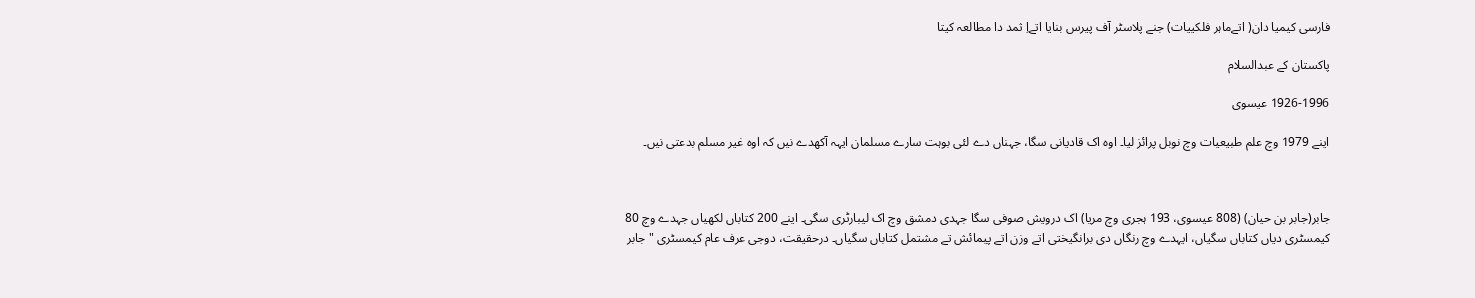فارسی کیمیا دان( اتےماہر فلکییات) جنے پلاسٹر آف پیرس بنایا اتےاِ ثمد دا مطالعہ کیتا

پاکستان کے عبدالسلام

1926-1996 عیسوی

اینے 1979 وچ علم طبیعیات وچ نوبل پرائز لیا۔ اوہ اک قادیانی سگا، جہناں دے لئی بوہت سارے مسلمان ایہہ آکھدے نیں کہ اوہ غیر مسلم بدعتی نیں۔



جابر(جابر بن حیان) (808 عیسوی، 193 ہجری وچ مریا) اک درویش صوفی سگا جہدی دمشق وچ اک لیبارٹری سگی۔ اینے 200 کتاباں لکھیاں جہدے وچ 80 کیمسٹری دیاں کتاباں سگیاں، ایہدے وچ رنگاں دی برانگیختی اتے وزن اتے پیمائش تے مشتمل کتاباں سگیاں۔ درحقیقت، دوجی عرف عام کیمسٹری "جابر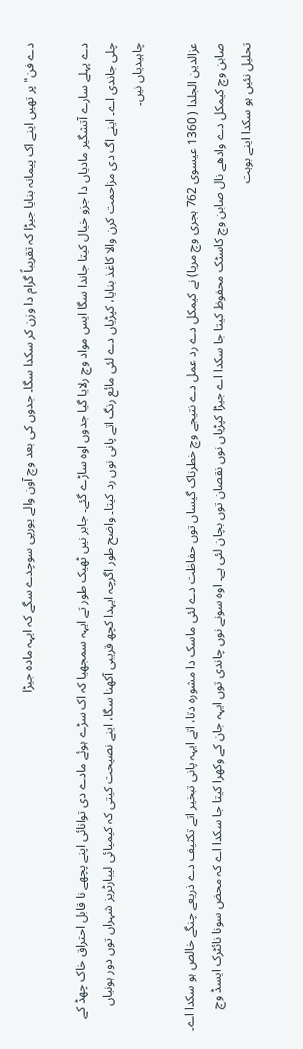دے فن" پر تھیں اینے اک پیمانہ بنایا جیڑا کہ تقریباً گرام دا وزن کر سکدا سگا۔ جدوں کی بعد وچ آون والے یورپی سوچدے سگے کہ ایہہ مادہ جیڑا

دے پہلے سارے آتشگیر مادیاں دا جزو خیال کیتا جاندا سگا ایس مواد وچ رلایا گیا جدوں اوہ ساڑے گئے۔ جابر نیں ٹھیک طور تے ایہہ سمجھیا کہ اک سڑے ہوئے مادے دی توانائی اپنے پچھے نا قابل احتراق خاک چھڈ کے چلی جاندی اے۔ اینے اگ دی مزاحمت کرن والا کاغذ بنایا، کپڑیاں دے لئی مائع رنگ اتے پانی نوں رد کیتا۔ واضح طور اگرچہ ایہدا کچھ قریبی آکھنا سگا، اینے نصیحت کیتی کہ کیمیائی لیبارٹریز شہراں توں دور ہونیاں چاہیدیاں نیں۔

عزالدین الجلدا ( 1360 عیسوی 762 ہجری وچ مریا) نے کیمکل دے رد عمل دے نتیجے وچ خطرناک گیساں توں حفاظت دے لئی ماسک دا مشورہ دتا، اتے ایہہ پانی تبخیر اتے تکثیف دے ذریعے چنگے خالص ہو سکدا اے۔ صابن وچ کیمکل دے وادھے نال صابن وچ کاسٹک محفوظ کیتا جا سکدا اے جیڑا کپڑیاں نوں نقصان توں بچان لئی ہے۔ اوہ سونے نوں چاندی توں ایہہ جان کے وکھرا کیتا جا سکدا اے کہ محض سونا نائٹرک ایسڈ وچ تحلیل نئیں ہو سکدا اینے بوہت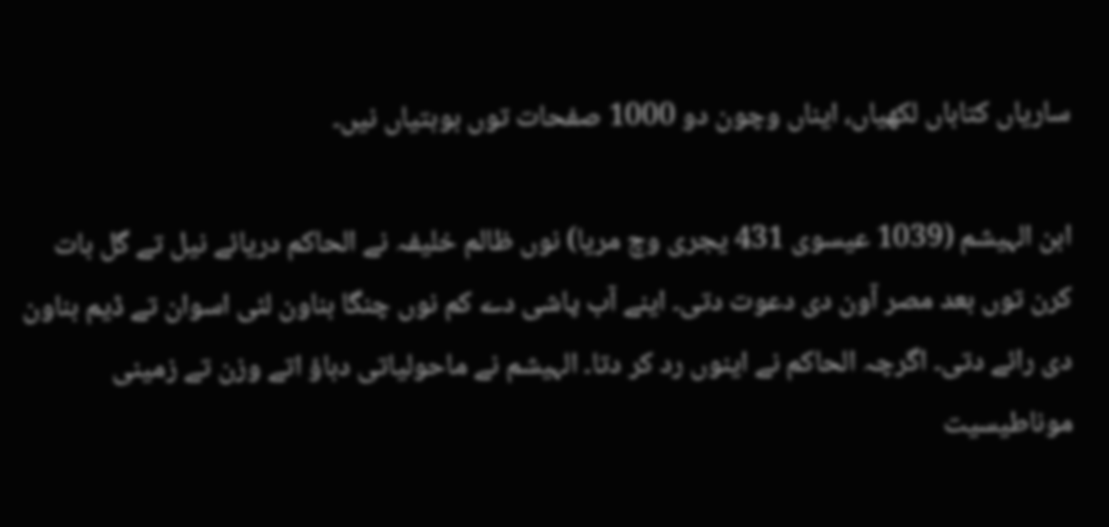ساریاں کتاباں لکھیاں، ایناں وچون دو 1000 صفحات توں بوہتیاں نیں۔

ابن الہیشم (1039 عیسوی 431 یجری وچ مریا) نوں ظالم خلیفہ نے الحاکم دریائے نیل تے گل بات کرن توں بعد مصر آون دی دعوت دتی۔ اینے آب پاشی دے کم نوں چنگا بناون لئی اسوان تے ڈیم بناون دی رائے دتی۔ اگرچہ الحاکم نے اینوں رد کر دتا۔ الہیشم نے ماحولیاتی دباؤ اتے وزن تے زمینی موناطیسیت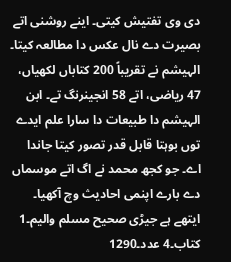دی وی تفتیش کیتی۔ اینے روشنی اتے بصیرت دے نال عکس دا مطالعہ کیتا۔ الہیشم نے تقریباً 200 کتاباں لکھیاں، 47 ریاضی، اتے 58 انجینرنگ تے۔ ابن الہیشم دا طبیعات دا سارا علم ایدے توں بوہتا قابل قدر تصور کیتا جاندا اے۔ جو کجھ محمد نے اگ اتے موسماں دے بارے اپنمی احادیث وچ آکھیا۔ ایتھے ہے جیڑی صحیح مسلم والیم۔1 کتاب۔4 عدد۔1290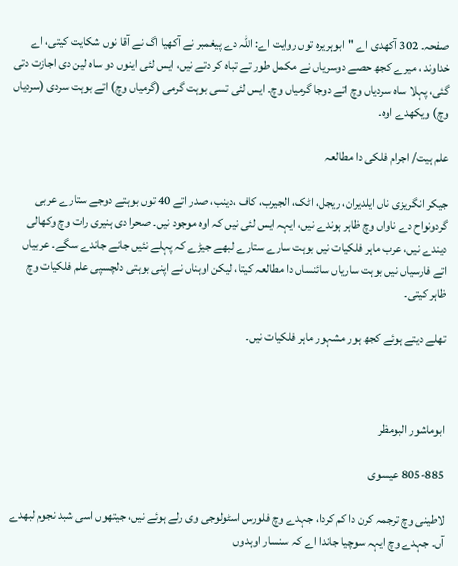صفحہ۔ 302 آکھدی اے "ابوہریرہ توں روایت اے: اللہ دے پیغمبر نے آکھیا اگ نے آقا نوں شکایت کیتی، اے خداوند ، میرے کجھ حصے دوسریاں نے مکمل طور تے تباہ کر دتے نیں، ایس لئی اینوں دو ساہ لین دی اجازت دتی گئی، پہلا ساہ سردیاں وچ اتے دوجا گرمیاں وچ۔ ایس لئی تسی بوہت گرمی (گرمیاں وچ) اتے بوہت سردی (سردیاں وچ) ویکھدے اوہ۔

علم ہیت/ اجرام فلکی دا مطالعہ

جیکر انگریزی ناں ایلدیران، ریجل، اٹک، الجیرب، کاف ،دینب، صدر اتے 40 توں بوہتے دوجے ستارے عربی گردونواح دے ناواں وچ ظاہر ہوندے نیں، ایہہ ایس لئی نیں کہ اوہ موجود نیں۔ صحرا دی ہنیری رات وچ وکھالی دیندے نیں، عرب ماہر فلکیات نیں بوہت سارے ستارے لبھے جیڑے کہ پہلے نئیں جانے جاندے سگے۔ عربیاں اتے فارسیاں نیں بوہت ساریاں سائنساں دا مطالعہ کیتا، لیکن اوہناں نے اپنی بوہتی دلچسپی علم فلکیات وچ ظاہر کیتی۔

تھلے دیتے ہوئے کجھ ہور مشہور ماہر فلکیات نیں۔



ابوماشور البومظر

805-885 عیسوی

لاطینی وچ ترجمہ کرن دا کم کردا، جہدے وچ فلورس اسٹولوجی وی رلے ہوئے نیں، جیتھوں اسی شبد نجوم لبھدے آں۔ جہدے وچ ایہہ سوچیا جاندا اے کہ سنسار اوہدوں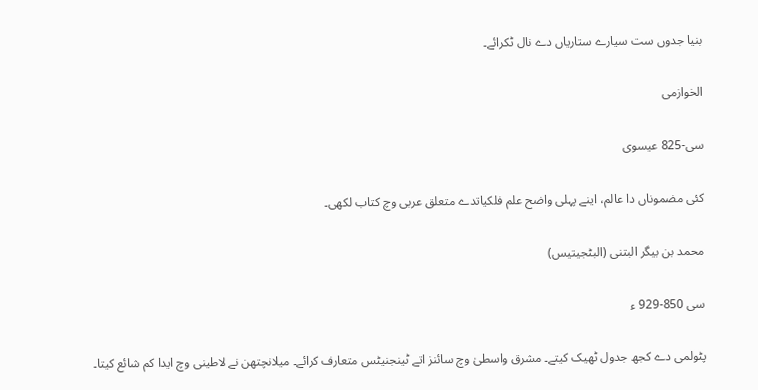بنیا جدوں ست سیارے ستاریاں دے نال ٹکرائے۔

الخوازمی

سی-825 عیسوی

کئی مضموناں دا عالم، اینے پہلی واضح علم فلکیاتدے متعلق عربی وچ کتاب لکھی۔

محمد بن بیگر البتنی (البٹجیتیس)

سی 850-929 ء

پٹولمی دے کجھ جدول ٹھیک کیتے۔ مشرق واسطیٰ وچ سائنز اتے ٹینجنیٹس متعارف کرائے۔ میلانچتھن نے لاطینی وچ ایدا کم شائع کیتا۔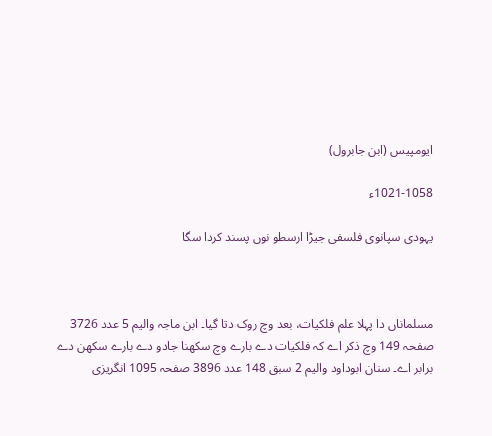ایومپیس (ابن جابرول)

1021-1058ء

یہودی سپانوی فلسفی جیڑا ارسطو نوں پسند کردا سگا



مسلماناں دا پہلا علم فلکیات، بعد وچ روک دتا گیا۔ ابن ماجہ والیم 5 عدد 3726 صفحہ 149 وچ ذکر اے کہ فلکیات دے بارے وچ سکھنا جادو دے بارے سکھن دے برابر اے۔ سنان ابوداود والیم 2 سبق 148 عدد 3896 صفحہ 1095 انگریزی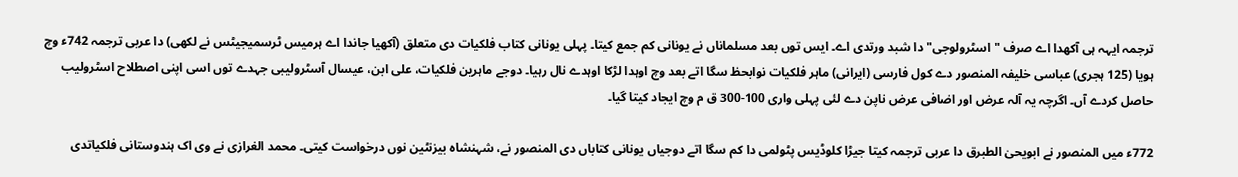ترجمہ ایہہ ہی آکھدا اے صرف "اسٹرولوجی" دا شبد ورتدی اے۔ ایس توں بعد مسلماناں نے یونانی کم جمع کیتا۔ پہلی یونانی کتاب فلکیات دی متعلق (آکھیا جاندا اے ہرمیس ٹرسمیجیٹس نے لکھی) دا عربی ترجمہ 742ء وچ ہویا (125 ہجری) عباسی خلیفہ المنصور دے کول فارسی (ایرانی) ماہر فلکیات نوابحظ سگا اتے بعد وچ اوہدا لڑکا اوہدے نال رہیا۔ دوجے ماہرین فلکیات، علی ابن، عیسال آسٹرولیبی جہدے توں اسی اپنی اصطلاح اسٹرولیب حاصل کردے آں۔ اگرچہ یہ آلہ عرض اور اضافی عرض ناپن دے لئی پہلی واری 100-300 ق م وچ ایجاد کیتا گیا۔

772ء میں المنصور نے ابویحیٰ الطبرق دا عربی ترجمہ کیتا جیڑا کلوڈیس پٹولمی دا کم سگا اتے دوجیاں یونانی کتاباں دی المنصور نے، شہنشاہ بیزنٹین نوں درخواست کیتی۔ محمد الغرازی نے وی اک ہندوستانی فلکیاتدی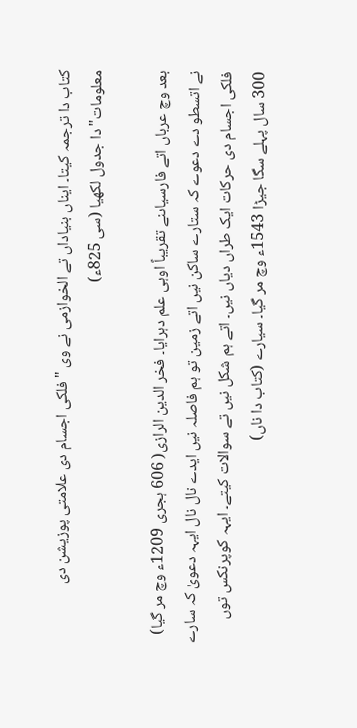کتاب دا ترجمہ کیتا۔ ایناں بنیاداں تے الخوازمی نے وی "فلکی اجسام دی علامتی پوزیشن دی معلومات"دا جدول لکھیا (سی 825ء)

بعد وچ عرباں اتے فارسیاںنے تقریباً اوہی علم دہرایا۔ فخر الدین الرازی( 606 ہجری 1209ء وچ مر گیا) نے اتسطو دے دعوے کہ ستارے ساکن نیں اتے زمین تو ہم فاصلہ نیں ایدے نال نال ایہہ دعویٰ کہ سارے فلکی اجسام دی حرکات ایک طراں دیاں نیں۔ اتے ہم شکل نیں تے سوالات کیتے۔ ایہہ کوپرنکس توں 300 سال پہلے سگا جیڑا 1543ء وچ مر گیا۔ سیارے (کتاب دا ناں)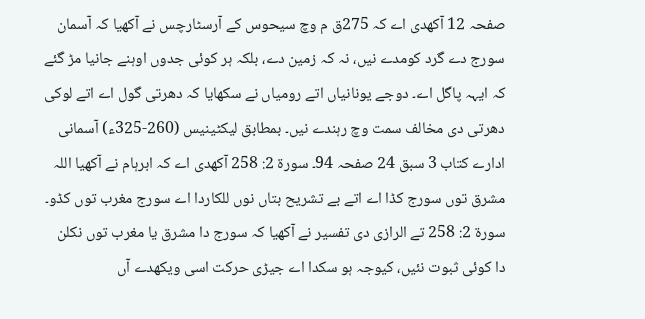صفحہ 12 آکھدی اے کہ 275ق م وچ سیحوس کے آرسٹارچس نے آکھیا کہ آسمان سورج دے گرد کومدے نیں، نہ کہ زمین دے، بلکہ ہر کوئی جدوں اوہنے جانیا مڑ گئے کہ ایہہ پاگل اے۔ دوجے یونانیاں اتے رومیاں نے سکھایا کہ دھرتی گول اے اتے لوکی دھرتی دی مخالف سمت وچ رہندے نیں۔ بمطابق لیکٹینیس (260-325ء) آسمانی ادارے کتاب 3 سبق 24 صفحہ 94۔ سورۃ 2: 258 آکھدی اے کہ ابرہام نے آکھیا اللہ مشرق توں سورج کڈا اے اتے بے تشریح بتاں نوں للکاردا اے سورج مغرب توں کڈو۔ سورۃ 2: 258 تے الرازی دی تفسیر نے آکھیا کہ سورج دا مشرق یا مغرب توں نکلن دا کوئی ثبوت نئیں، کیوجہ ہو سکدا اے جیڑی حرکت اسی ویکھدے آں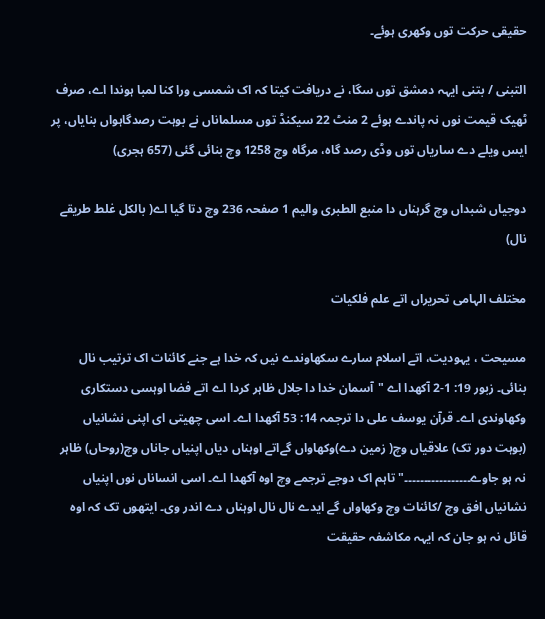حقیقی حرکت توں وکھری ہوئے۔

التبنی / بتنی ایہہ دمشق توں سگا، نے دریافت کیتا کہ اک شمسی ورا کنا لمبا ہوندا اے، صرف ٹھیک قیمت نوں نہ پاندے ہوئے 2 منٹ 22 سیکنڈ توں مسلماناں نے بوہت رصدگاہواں بنایاں، پر ایس ویلے دے ساریاں توں وڈی رصد گاہ، مرگاہ وچ 1258 وچ بنائی گئی (657 ہجری)

دوجیاں شبداں وچ گرہناں دا منبع الطبری والیم 1 صفحہ 236 وچ دتا گیا اے( بالکل غلط طریقے نال)

مختلف الہامی تحریراں اتے علم فلکیات

مسیحت ، یہودیت، اتے اسلام سارے سکھاوندے نیں کہ خدا ہے جنے کائنات اک ترتیب نال بنائی۔ زبور 19: 1-2 آکھدا اے "آسمان خدا دا جلال ظاہر کردا اے اتے فضا اوہسی دستکاری وکھاوندی اے۔ قرآن یوسف علی دا ترجمہ 14: 53 آکھدا اے۔ اسی چھیتی ای اپنی نشانیاں (بوہت دور تک) علاقیاں وچ( زمین دے)وکھاواں گےاتے اوہناں دیاں اپنیاں جاناں وچ(روحاں) ظاہر نہ ہو جاوے۔۔۔۔۔۔۔۔۔۔۔۔۔۔۔۔۔" تاہم اک دوجے ترجمے وچ اوہ آکھدا اے۔ اسی انساناں نوں اپنیاں نشانیاں افق وچ /کائنات وچ وکھاواں گے ایدے نال نال اوہناں دے اندر وی۔ ایتھوں تک کہ اوہ قائل نہ ہو جان کہ ایہہ مکاشفہ حقیقت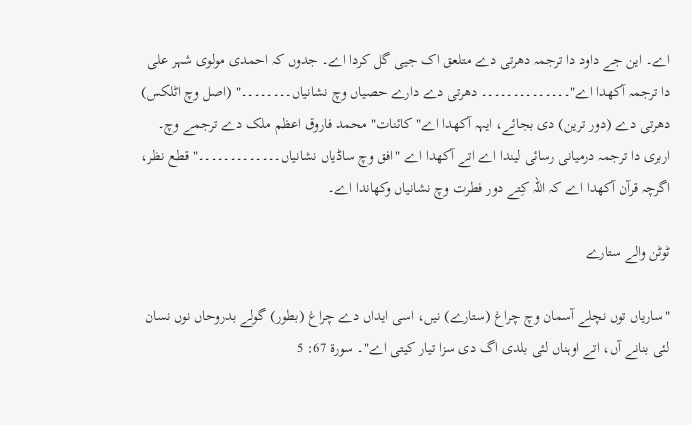اے۔ این جے داود دا ترجمہ دھرتی دے متلعق اک جیی گل کردا اے۔ جدوں کہ احمدی مولوی شہر علی دا ترجمہ آکھدا اے"۔۔۔۔۔۔۔۔۔۔۔۔۔۔ دھرتی دے دارے حصیاں وچ نشانیاں۔۔۔۔۔۔۔۔" (اصل وچ اٹلکس) دھرتی دے (دور ترین) دی بجائے، ایہہ آکھدا اے" کائنات" محمد فاروق اعظم ملک دے ترجمے وچ۔ اربری دا ترجمہ درمیانی رسائی لیندا اے اتے آکھدا اے "افق وچ ساڈیاں نشانیاں۔۔۔۔۔۔۔۔۔۔۔۔۔" قطع نظر، اگرچہ قرآن آکھدا اے کہ اللہ کِتے دور فطرت وچ نشانیاں وکھاندا اے۔

ٹوٹن والے ستارے

"ساریاں توں نچلے آسمان وچ چراغ (ستارے) نیں، اسی ایداں دے چراغ (بطور) گولے بدروحاں نوں نسان لئی بنانے آں، اتے اوہناں لئی بلدی اگ دی سزا تیار کیتی اے"۔ سورۃ 67: 5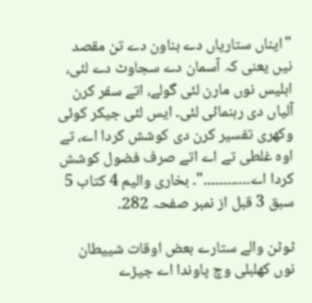"ایناں ستاریاں دے بناون دے تن مقصد نیں یعنی کہ آسمان دے سجاوٹ دے لئی، ابلیس نوں مارن لئی گولے، اتے سفر کرن آلیاں دی رہنمائی لئی۔ ایس لئی جیکر کوئی وکھری تفسیر کرن دی کوشش کردا اے، تے اوہ غلطی تے اے اتے صرف فضول کوشش کردا اے۔۔۔۔۔۔۔۔۔۔۔۔"۔ بخاری والیم 4 کتاب 5 سبق 3 قبل از نمبر صفحہ 282۔

ٹوٹن والے ستارے بعض اوقات شییطان نوں کھلبلی وچ پاوندا اے جیڑے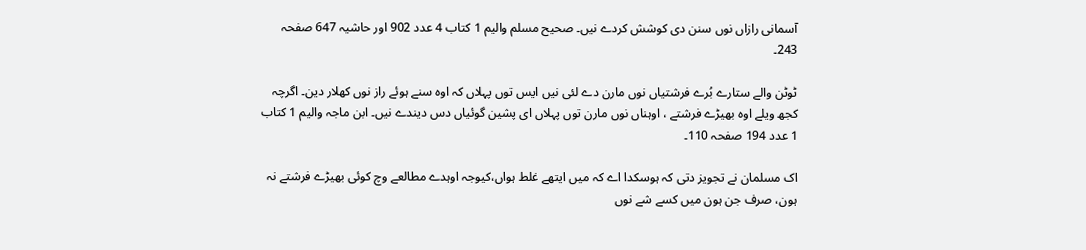آسمانی رازاں نوں سنن دی کوشش کردے نیں۔ صحیح مسلم والیم 1 کتاب 4 عدد 902 اور حاشیہ 647 صفحہ 243۔

ٹوٹن والے ستارے بُرے فرشتیاں نوں مارن دے لئی نیں ایس توں پہلاں کہ اوہ سنے ہوئے راز نوں کھلار دین۔ اگرچہ کجھ ویلے اوہ بھیڑے فرشتے ، اوہناں نوں مارن توں پہلاں ای پشین گوئیاں دس دیندے نیں۔ ابن ماجہ والیم 1 کتاب 1 عدد 194 صفحہ 110۔

اک مسلمان نے تجویز دتی کہ ہوسکدا اے کہ میں ایتھے غلط ہواں،کیوجہ اوہدے مطالعے وچ کوئی بھیڑے فرشتے نہ ہون، صرف جن ہون میں کسے شے نوں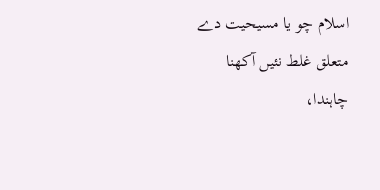اسلام چو یا مسیحیت دے متعلق غلط نئیں آکھنا چاہندا،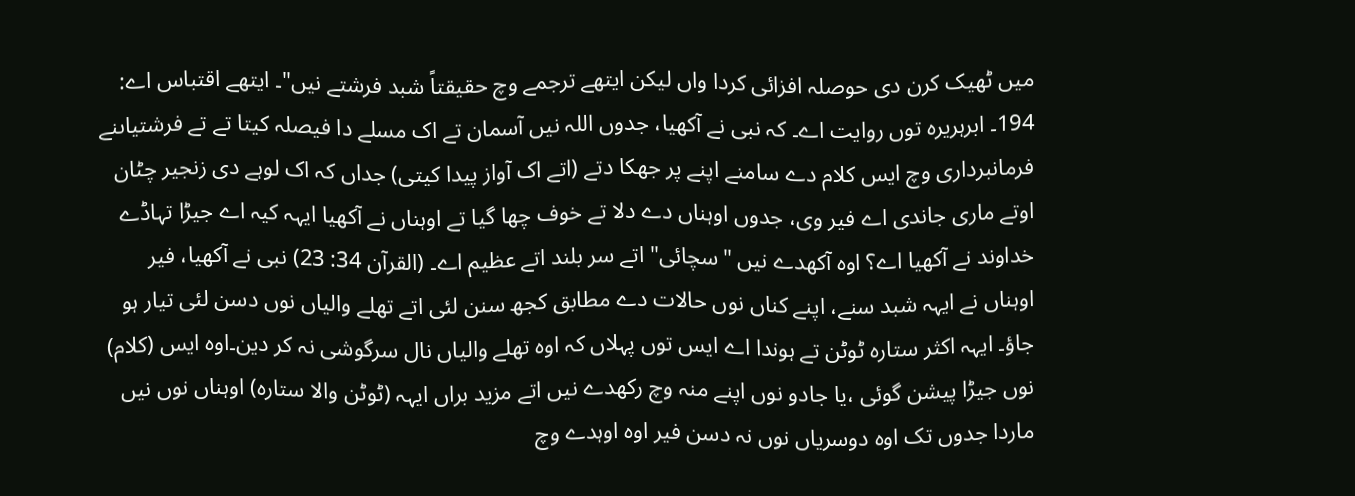میں ٹھیک کرن دی حوصلہ افزائی کردا واں لیکن ایتھے ترجمے وچ حقیقتاً شبد فرشتے نیں"۔ ایتھے اقتباس اے: 194۔ ابرہریرہ توں روایت اے۔ کہ نبی نے آکھیا، جدوں اللہ نیں آسمان تے اک مسلے دا فیصلہ کیتا تے تے فرشتیاںنے فرمانبرداری وچ ایس کلام دے سامنے اپنے پر جھکا دتے (اتے اک آواز پیدا کیتی) جداں کہ اک لوہے دی زنجیر چٹان اوتے ماری جاندی اے فیر وی، جدوں اوہناں دے دلا تے خوف چھا گیا تے اوہناں نے آکھیا ایہہ کیہ اے جیڑا تہاڈے خداوند نے آکھیا اے؟ اوہ آکھدے نیں "سچائی" اتے سر بلند اتے عظیم اے۔ (القرآن 34: 23) نبی نے آکھیا، فیر اوہناں نے ایہہ شبد سنے، اپنے کناں نوں حالات دے مطابق کجھ سنن لئی اتے تھلے والیاں نوں دسن لئی تیار ہو جاؤ۔ ایہہ اکثر ستارہ ٹوٹن تے ہوندا اے ایس توں پہلاں کہ اوہ تھلے والیاں نال سرگوشی نہ کر دین۔اوہ ایس (کلام) نوں جیڑا پیشن گوئی ،یا جادو نوں اپنے منہ وچ رکھدے نیں اتے مزید براں ایہہ (ٹوٹن والا ستارہ) اوہناں نوں نیں ماردا جدوں تک اوہ دوسریاں نوں نہ دسن فیر اوہ اوہدے وچ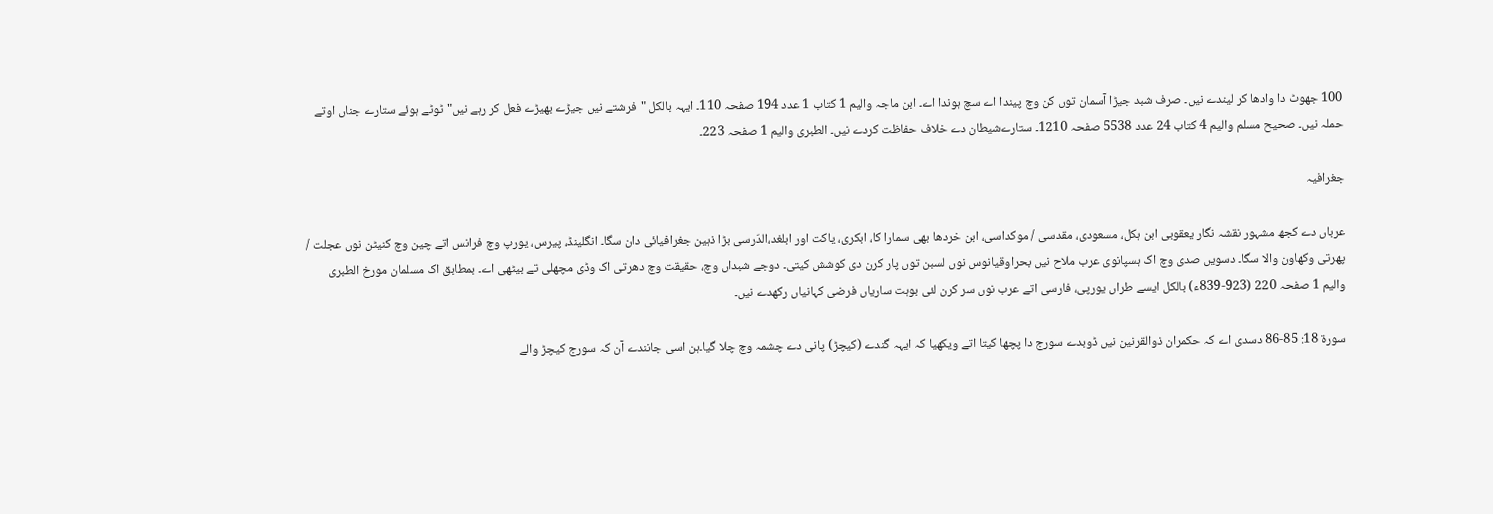100 جھوٹ دا وادھا کر لیندے نیں۔ صرف شبد جیڑا آسمان توں کن وچ پیندا اے سچ ہوندا اے۔ ابن ماجہ والیم 1 کتاب 1 عدد 194 صفحہ 110۔ ایہہ بالکل "فرشتے نیں جیڑے بھیڑے فعل کر رہے نیں" ٹوٹے ہوئے ستارے جناں اوتے حملہ نیں۔ صحیح مسلم والیم 4 کتاب 24 عدد 5538 صفحہ 1210۔ ستارےشیطان دے خلاف حفاظت کردے نیں۔ الطبری والیم 1 صفحہ 223۔

جغرافیہ

عرباں دے کجھ مشہور نقشہ نگار یعقوبی ابن ہکل، مسعودی، مقدسی / موکداسی، ابن خردھا بھی سمارا کا، ابکری، یاکت اور ابلغد،الدّرسی بڑا ذہین جغرافیائی دان سگا۔ انگلینڈ، پیرس، یورپ وچ فرانس اتے چین وچ کنیٹن نوں عجلت / پھرتی وکھاون والا سگا۔ دسویں صدی وچ اک ہسپانوی عرب ملاح نیں بحراوقیانوس نوں لسبن توں پار کرن دی کوشش کیتی۔ دوجے شبداں وچ، حقیقت وچ دھرتی اک وڈی مچھلی تے بیٹھی اے۔ بمطابق اک مسلمان مورخ الطبری والیم 1 صفحہ 220 (923-839ء) بالکل ایسے طراں یورپی، فارسی اتے عرب نوں سر کرن لئی بوہت ساریاں فرضی کہانیاں رکھدے نیں۔

سورۃ 18: 85-86 دسدی اے کہ حکمران ذوالقرنین نیں ڈوبدے سورج دا پچھا کیتا اتے ویکھیا کہ ایہہ گندے (کیچڑ) پانی دے چشمہ وچ چلا گیا۔ہن اسی جانندے آن کہ سورج کیچڑ والے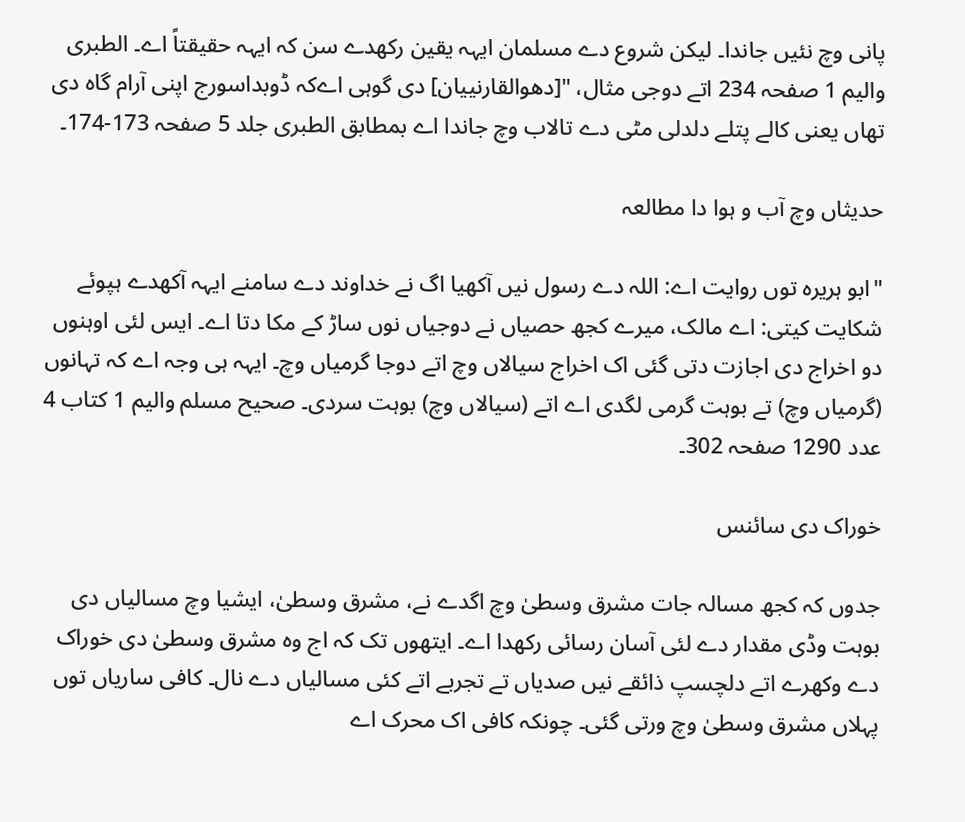پانی وچ نئیں جاندا۔ لیکن شروع دے مسلمان ایہہ یقین رکھدے سن کہ ایہہ حقیقتاً اے۔ الطبری والیم 1 صفحہ 234 اتے دوجی مثال، "[دھوالقارنییان] دی گوہی اےکہ ڈوبداسورج اپنی آرام گاہ دی تھاں یعنی کالے پتلے دلدلی مٹی دے تالاب وچ جاندا اے بمطابق الطبری جلد 5 صفحہ 173-174۔

حدیثاں وچ آب و ہوا دا مطالعہ

"ابو ہریرہ توں روایت اے: اللہ دے رسول نیں آکھیا اگ نے خداوند دے سامنے ایہہ آکھدے ہپوئے شکایت کیتی: اے مالک، میرے کجھ حصیاں نے دوجیاں نوں ساڑ کے مکا دتا اے۔ ایس لئی اوہنوں دو اخراج دی اجازت دتی گئی اک اخراج سیالاں وچ اتے دوجا گرمیاں وچ۔ ایہہ ہی وجہ اے کہ تہانوں (گرمیاں وچ) تے بوہت گرمی لگدی اے اتے (سیالاں وچ) بوہت سردی۔ صحیح مسلم والیم 1 کتاب 4 عدد 1290 صفحہ 302۔

خوراک دی سائنس

جدوں کہ کجھ مسالہ جات مشرق وسطیٰ وچ اگدے نے، مشرق وسطیٰ، ایشیا وچ مسالیاں دی بوہت وڈی مقدار دے لئی آسان رسائی رکھدا اے۔ ایتھوں تک کہ اج وہ مشرق وسطیٰ دی خوراک دے وکھرے اتے دلچسپ ذائقے نیں صدیاں تے تجربے اتے کئی مسالیاں دے نال۔ کافی ساریاں توں پہلاں مشرق وسطیٰ وچ ورتی گئی۔ چونکہ کافی اک محرک اے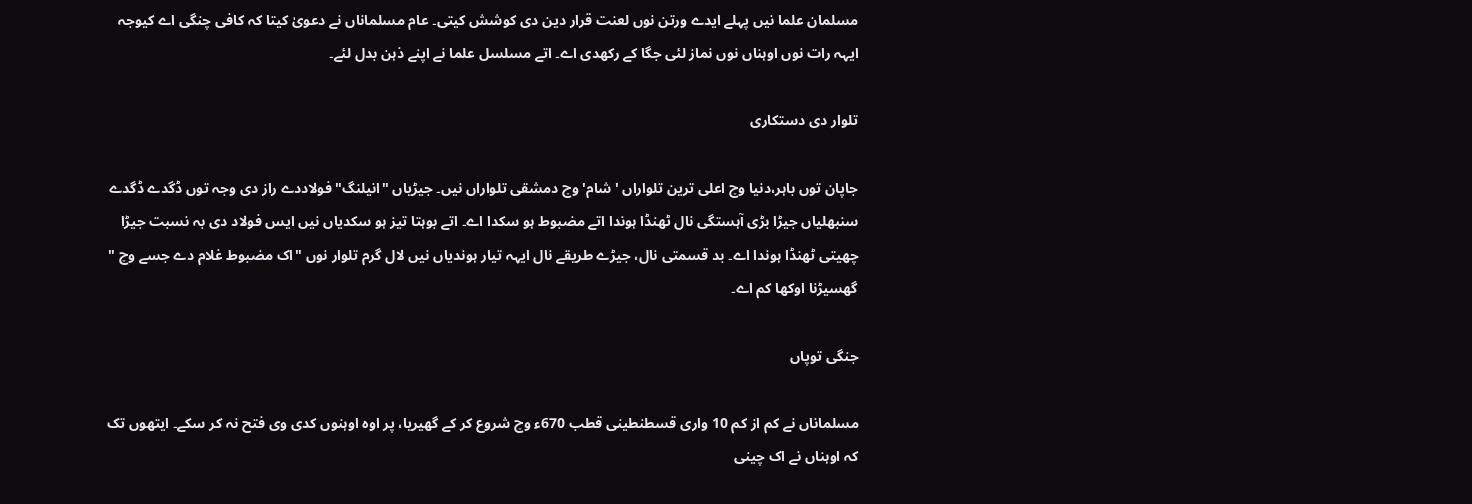مسلمان علما نیں پہلے ایدے ورتن نوں لعنت قرار دین دی کوشش کیتی۔ عام مسلماناں نے دعویٰ کیتا کہ کافی چنگی اے کیوجہ ایہہ رات نوں اوہناں نوں نماز لئی جگا کے رکھدی اے۔ اتے مسلسل علما نے اپنے ذہن بدل لئے۔

تلوار دی دستکاری

جاپان توں باہر،دنیا وچ اعلی ترین تلواراں 'شام' وچ دمشقی تلواراں نیں۔ جیڑیاں "انیلنگ" فولاددے راز دی وجہ توں ڈگدے ڈگدے سنبھلیاں جیڑا بڑی آہستگی نال ٹھنڈا ہوندا اتے مضبوط ہو سکدا اے۔ اتے بوہتا تیز ہو سکدیاں نیں ایس فولاد دی بہ نسبت جیڑا چھیتی ٹھنڈا ہوندا اے۔ بد قسمتی نال، جیڑے طریقے نال ایہہ تیار ہوندیاں نیں لال گرم تلوار نوں "اک مضبوط غلام دے جسے وچ " گھسیڑنا اوکھا کم اے۔

جنگی توپاں

مسلماناں نے کم از کم 10 واری قسطنطینی قطب 670ء وچ شروع کر کے گھیریا، پر اوہ اوہنوں کدی وی فتح نہ کر سکے۔ ایتھوں تک کہ اوہناں نے اک چینی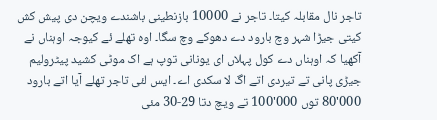تاجر نال مقابلہ کیتا۔ تاجر نے 10000 بازنطینی باشندے ویچن دی پیش کش کیتی جیڑا شہر وچ بارود دے دھوکے وچ سگا۔ اوہ تھلے ئے کیوجہ اوہناں نے آکھیا کہ اوہناں دے کول پہلاں ای یونانی توپ ہے اک موٹی کشید پیٹرولیم جیڑی پانی تے تیردی اتے اگ لا سکدی اے۔ ایس لئی تاجر تھلے آیا اتے بارود 000'80 توں 000'100 تے ویچ دتا 29-30 مئی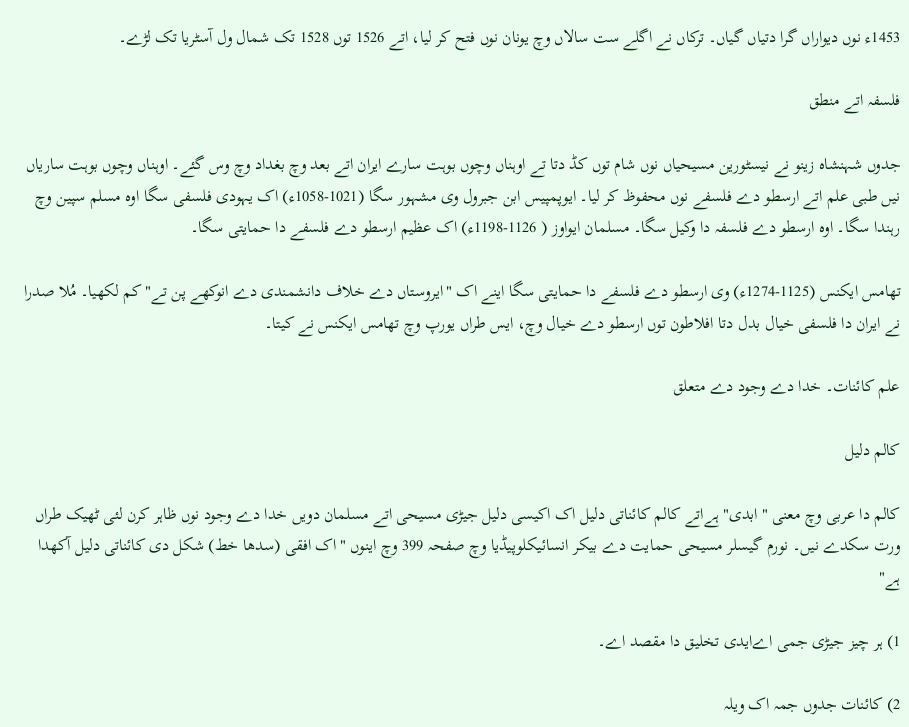1453ء نوں دیواراں گرا دتیاں گیاں۔ ترکاں نے اگلے ست سالاں وچ یونان نوں فتح کر لیا، اتے 1526 توں 1528 تک شمال ول آسٹریا تک لڑے۔

فلسفہ اتے منطق

جدوں شہنشاہ زینو نے نیسٹورین مسیحیاں نوں شام توں کڈ دتا تے اوہناں وچوں بوہت سارے ایران اتے بعد وچ بغداد وچ وس گئے۔ اوہناں وچوں بوہت ساریاں نیں طبی علم اتے ارسطو دے فلسفے نوں محفوظ کر لیا۔ ایوپمپیس ابن جبرول وی مشہور سگا (1021-1058ء) اک یہودی فلسفی سگا اوہ مسلم سپین وچ رہندا سگا۔ اوہ ارسطو دے فلسفہ دا وکیل سگا۔ مسلمان ایواوز ( 1126-1198ء) اک عظیم ارسطو دے فلسفے دا حمایتی سگا۔

تھامس ایکنس (1125-1274ء) وی ارسطو دے فلسفے دا حمایتی سگا اینے اک "ایروستاں دے خلاف دانشمندی دے انوکھے پن تے" کم لکھیا۔ مُلا صدرا نے ایران دا فلسفی خیال بدل دتا افلاطون توں ارسطو دے خیال وچ، ایس طراں یورپ وچ تھامس ایکنس نے کیتا۔

علم کائنات۔ خدا دے وجود دے متعلق

کالم دلیل

کالم دا عربی وچ معنی "ابدی" ہےاتے کالم کائناتی دلیل اک اکیسی دلیل جیڑی مسیحی اتے مسلمان دویں خدا دے وجود نوں ظاہر کرن لئی ٹھیک طراں ورت سکدے نیں۔ نورم گیسلر مسیحی حمایت دے بیکر انسائیکلوپیڈیا وچ صفحہ 399 وچ اینوں "اک افقی (سدھا خط) شکل دی کائناتی دلیل آکھدا ہے"

1) ہر چیز جیڑی جمی اےایدی تخلیق دا مقصد اے۔

2) کائنات جدوں جمہ اک ویلہ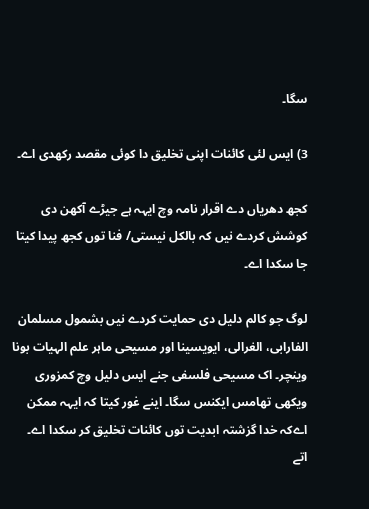سگا۔

3) ایس لئی کائنات اپنی تخلیق دا کوئی مقصد رکھدی اے۔

کجھ دھریاں دے اقرار نامہ وچ ایہہ ہے جیڑے آکھن دی کوشش کردے نیں کہ بالکل نیستی/ فنا توں کجھ پیدا کیتا جا سکدا اے۔

لوگ جو کالم دلیل دی حمایت کردے نیں بشمول مسلمان الفارابی، الغرالی، ایویسینا اور مسیحی ماہر علم الہیات بونا وینچر۔ اک مسیحی فلسفی جنے ایس دلیل وچ کمزوری ویکھی تھامس ایکنس سگا۔ اینے غور کیتا کہ ایہہ ممکن اےکہ خدا گزشتہ ابدیت توں کائنات تخلیق کر سکدا اے۔ اتے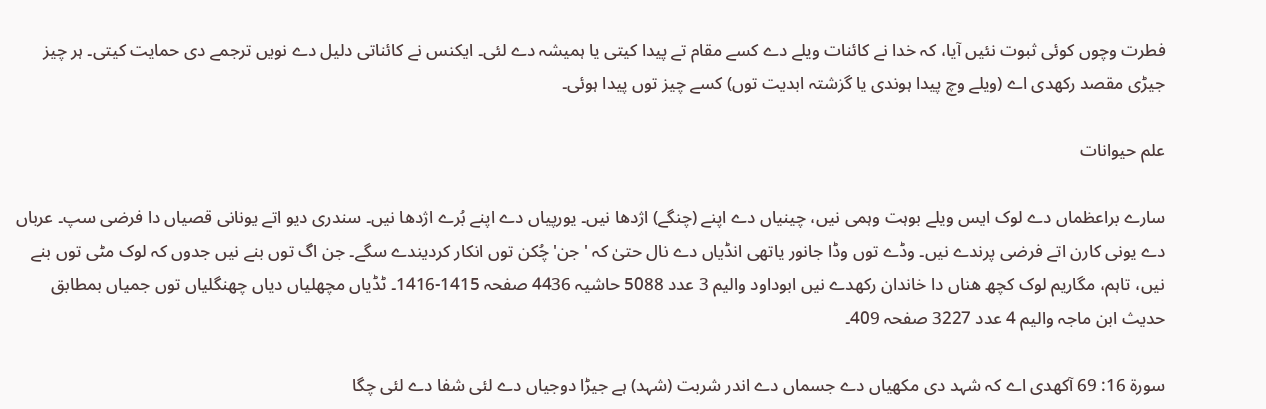فطرت وچوں کوئی ثبوت نئیں آیا، کہ خدا نے کائنات ویلے دے کسے مقام تے پیدا کیتی یا ہمیشہ دے لئی۔ ایکنس نے کائناتی دلیل دے نویں ترجمے دی حمایت کیتی۔ ہر چیز جیڑی مقصد رکھدی اے (ویلے وچ پیدا ہوندی یا گزشتہ ابدیت توں) کسے چیز توں پیدا ہوئی۔

علم حیوانات

سارے براعظماں دے لوک ایس ویلے بوہت وہمی نیں، چینیاں دے اپنے (چنگے) اژدھا نیں۔ یورپیاں دے اپنے بُرے اژدھا نیں۔ سندری دیو اتے یونانی قصیاں دا فرضی سپ۔ عرباں دے یونی کارن اتے فرضی پرندے نیں۔ وڈے توں وڈا جانور یاتھی انڈیاں دے نال حتیٰ کہ 'جن'چُکن توں انکار کردیندے سگے۔ جن اگ توں بنے نیں جدوں کہ لوک مٹی توں بنے نیں، تاہم، مگاریم لوک کچھ ھناں دا خاندان رکھدے نیں ابوداود والیم 3 عدد 5088 حاشیہ 4436 صفحہ 1415-1416۔ ٹڈیاں مچھلیاں دیاں چھنگلیاں توں جمیاں بمطابق حدیث ابن ماجہ والیم 4 عدد 3227 صفحہ 409۔

سورۃ 16: 69 آکھدی اے کہ شہد دی مکھیاں دے جسماں دے اندر شربت (شہد) ہے جیڑا دوجیاں دے لئی شفا دے لئی چگا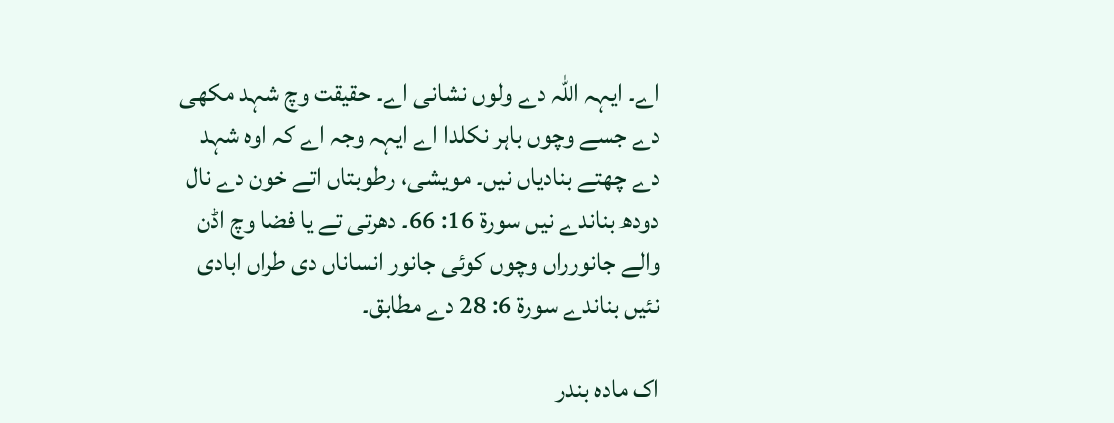اے۔ ایہہ اللہ دے ولوں نشانی اے۔ حقیقت وچ شہد مکھی دے جسے وچوں باہر نکلدا اے ایہہ وجہ اے کہ اوہ شہد دے چھتے بنادیاں نیں۔ مویشی، رطوبتاں اتے خون دے نال دودھ بناندے نیں سورۃ 16: 66۔ دھرتی تے یا فضا وچ اڈن والے جانورراں وچوں کوئی جانور انساناں دی طراں ابادی نئیں بناندے سورۃ 6: 28 دے مطابق۔

اک مادہ بندر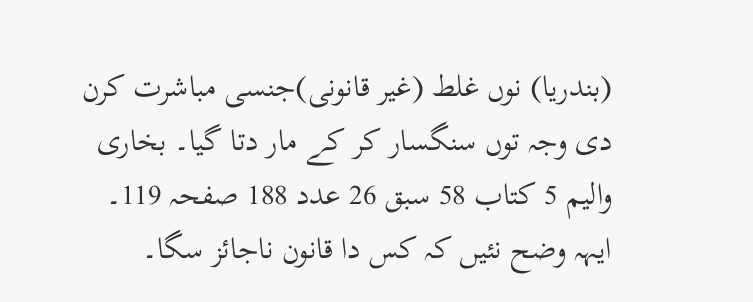(بندریا) نوں غلط (غیر قانونی)جنسی مباشرت کرن دی وجہ توں سنگسار کر کے مار دتا گیا۔ بخاری والیم 5 کتاب 58 سبق 26 عدد 188 صفحہ 119۔ ایہہ وضح نئیں کہ کس دا قانون ناجائز سگا۔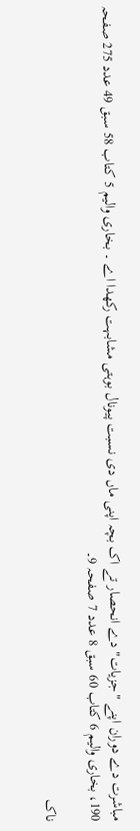مباشرت دے دوران اپنے "جزیات" دے انحصار تے اک بچہ اپنی ماں دی نسبت پیونال بوہتی مشابہت رکھدا اے ۔ بخاری والیم 5 کتاب 58 سبق 49 عدد 275 صفحہ 190، بخاری والیم 6 کتاب 60 سبق 8 عدد 7 صفحہ 9۔

ناک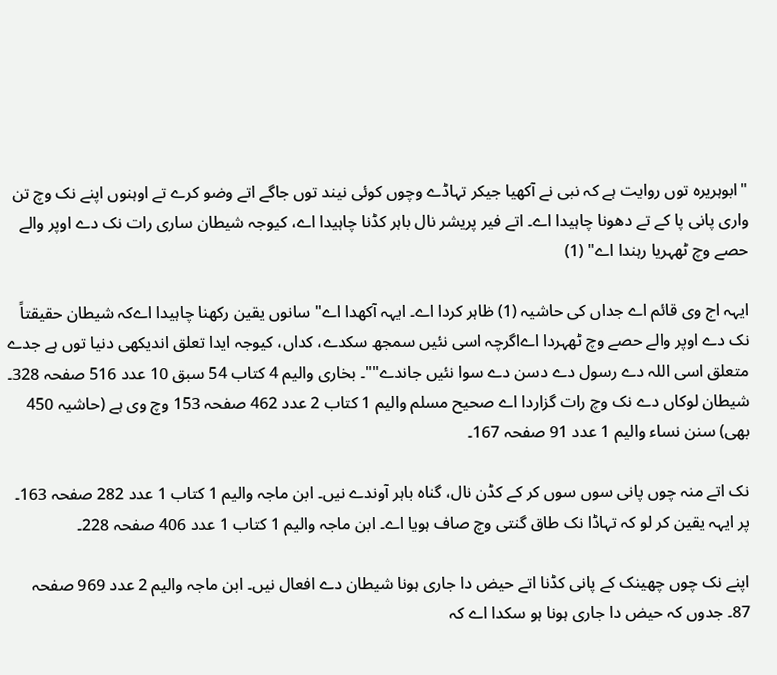"ابوہریرہ توں روایت ہے کہ نبی نے آکھیا جیکر تہاڈے وچوں کوئی نیند توں جاگے اتے وضو کرے تے اوہنوں اپنے نک وچ تن واری پانی پا کے تے دھونا چاہیدا اے۔ اتے فیر پریشر نال باہر کڈنا چاہیدا اے، کیوجہ شیطان ساری رات نک دے اوپر والے حصے وچ ٹھہریا رہندا اے" (1)

ایہہ اج وی قائم اے جداں کی حاشیہ (1) ظاہر کردا اے۔ ایہہ آکھدا اے" سانوں یقین رکھنا چاہیدا اےکہ شیطان حقیقتاً نک دے اوپر والے حصے وچ ٹھہردا اےاگرچہ اسی نئیں سمجھ سکدے، کداں، کیوجہ ایدا تعلق اندیکھی دنیا توں ہے جدے متعلق اسی اللہ دے رسول دے دسن دے سوا نئیں جاندے""۔ بخاری والیم 4 کتاب 54 سبق 10 عدد 516 صفحہ 328۔ شیطان لوکاں دے نک وچ رات گزاردا اے صحیح مسلم والیم 1 کتاب 2 عدد 462 صفحہ 153 وچ وی ہے (حاشیہ 450 بھی) سنن نساء والیم 1 عدد 91 صفحہ 167۔

نک اتے منہ چوں پانی سوں سوں کر کے کڈن نال، گناہ باہر آوندے نیں۔ ابن ماجہ والیم 1 کتاب 1 عدد 282 صفحہ 163۔ پر ایہہ یقین کر لو کہ تہاڈا نک طاق گنتی وچ صاف ہویا اے۔ ابن ماجہ والیم 1 کتاب 1 عدد 406 صفحہ 228۔

اپنے نک چوں چھینک کے پانی کڈنا اتے حیض دا جاری ہونا شیطان دے افعال نیں۔ ابن ماجہ والیم 2 عدد 969 صفحہ 87۔ جدوں کہ حیض دا جاری ہونا ہو سکدا اے کہ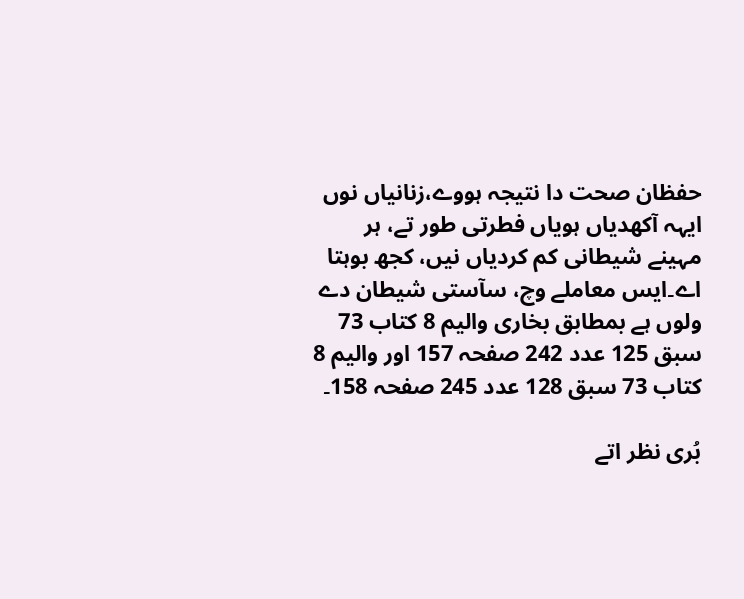حفظان صحت دا نتیجہ ہووے،زنانیاں نوں ایہہ آکھدیاں ہویاں فطرتی طور تے، ہر مہینے شیطانی کم کردیاں نیں، کجھ بوہتا اے۔ایس معاملے وچ، سآستی شیطان دے ولوں ہے بمطابق بخاری والیم 8 کتاب 73 سبق 125 عدد 242 صفحہ 157 اور والیم 8 کتاب 73 سبق 128 عدد 245 صفحہ 158۔

بُری نظر اتے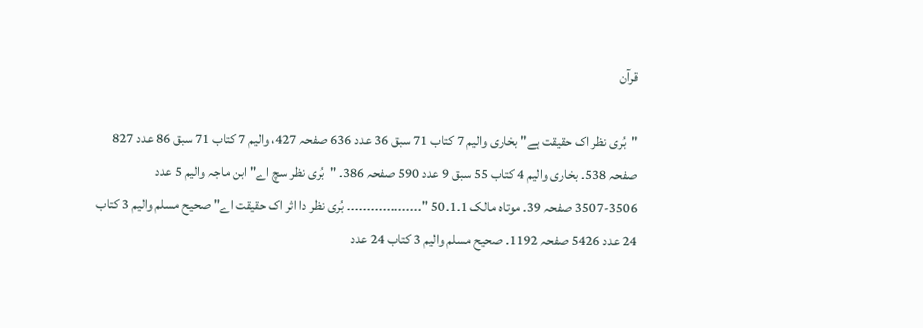قرآن

"بُری نظر اک حقیقت ہے" بخاری والیم 7 کتاب 71 سبق 36 عدد 636 صفحہ 427، والیم 7 کتاب 71 سبق 86 عدد 827 صفحہ 538۔ بخاری والیم 4 کتاب 55 سبق 9 عدد 590 صفحہ 386۔ "بُری نظر سچ اے" ابن ماجہ والیم 5 عدد 3506-3507 صفحہ 39۔ موتاہ مالک 1۔1۔50 "۔۔۔۔۔۔۔۔۔۔۔۔۔۔۔۔۔۔۔ بُری نظر دا اثر اک حقیقت اے" صحیح مسلم والیم 3 کتاب 24 عدد 5426 صفحہ 1192۔ صحیح مسلم والیم 3 کتاب 24 عدد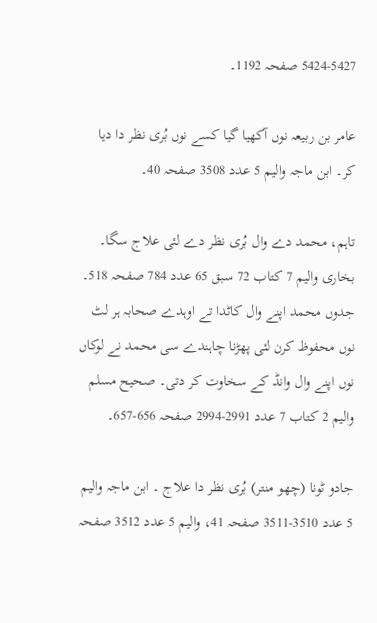5424-5427 صفحہ 1192۔

عامر بن ربیعہ نوں آکھیا گیا کسے نوں بُری نظر دا دیا کر۔ ابن ماجہ والیم 5 عدد 3508 صفحہ 40۔

تاہم، محمد دے وال بُری نظر دے لئی علاج سگا۔ بخاری والیم 7 کتاب 72 سبق 65 عدد 784 صفحہ 518۔ جدوں محمد اپنے وال کاٹدا تے اوہدے صحابہ ہر لٹ نوں محفوظ کرن لئی پھڑنا چاہندے سی محمد نے لوکاں نوں اپنے وال وانڈ کے سخاوت کر دتی۔ صحیح مسلم والیم 2 کتاب 7 عدد 2991-2994 صفحہ 656-657۔

جادو ٹونا (چھو منتر) بُری نظر دا علاج ۔ ابن ماجہ والیم 5 عدد 3510-3511 صفحہ 41، والیم 5 عدد 3512 صفحہ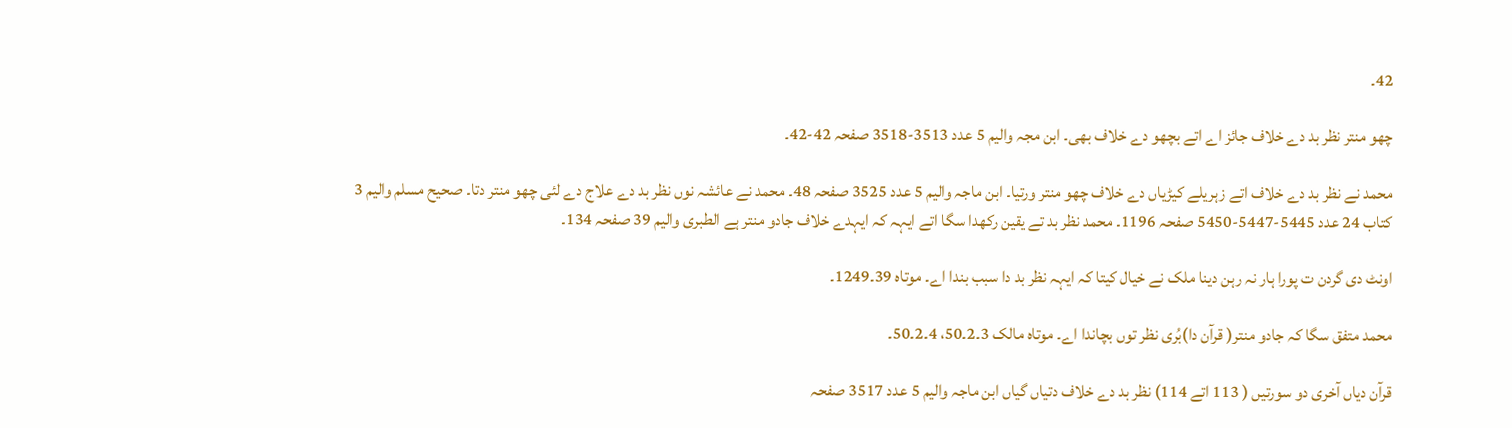42۔

چھو منتر نظر بد دے خلاف جائز اے اتے بچھو دے خلاف بھی۔ ابن مجہ والیم 5 عدد 3513-3518 صفحہ 42-42۔

محمد نے نظر بد دے خلاف اتے زہریلے کیڑیاں دے خلاف چھو منتر ورتیا۔ ابن ماجہ والیم 5 عدد 3525 صفحہ 48۔ محمد نے عائشہ نوں نظر بد دے علاج دے لئی چھو منتر دتا۔ صحیح مسلم والیم 3 کتاب 24 عدد 5445-5447-5450 صفحہ 1196۔ محمد نظر بد تے یقین رکھدا سگا اتے ایہہ کہ ایہدے خلاف جادو منتر ہے الطبری والیم 39 صفحہ 134۔

اونٹ دی گردن ت پورا ہار نہ رہن دینا ملک نے خیال کیتا کہ ایہہ نظر بد دا سبب بندا اے۔ موتاہ 39۔1249۔

محمد متفق سگا کہ جادو منتر( قرآن دا)بُری نظر توں بچاندا اے۔ موتاہ مالک 3۔2۔50، 4۔2۔50۔

قرآن دیاں آخری دو سورتیں ( 113 اتے 114) نظر بد دے خلاف دتیاں گیاں ابن ماجہ والیم 5 عدد 3517 صفحہ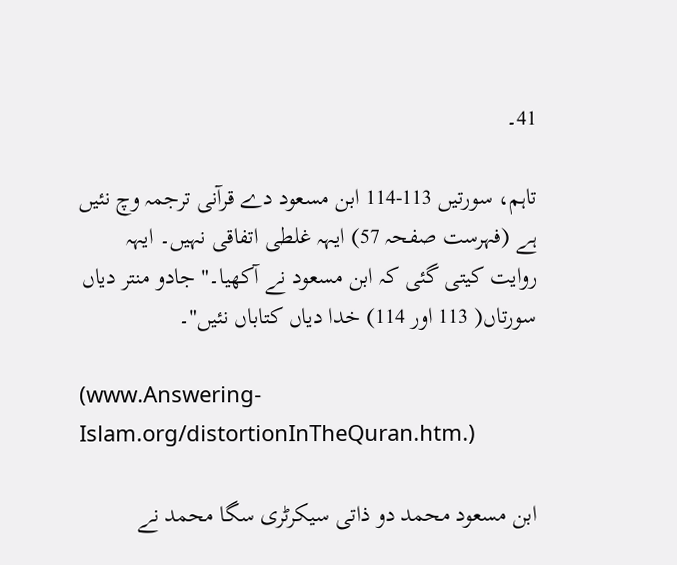41۔

تاہم، سورتیں 113-114 ابن مسعود دے قرآنی ترجمہ وچ نئیں ہے (فہرست صفحہ 57) ایہہ غلطی اتفاقی نہیں۔ ایہہ روایت کیتی گئی کہ ابن مسعود نے آکھیا۔" جادو منتر دیاں سورتاں( 113 اور 114) خدا دیاں کتاباں نئیں"۔

(www.Answering-Islam.org/distortionInTheQuran.htm.)

ابن مسعود محمد دو ذاتی سیکرٹری سگا محمد نے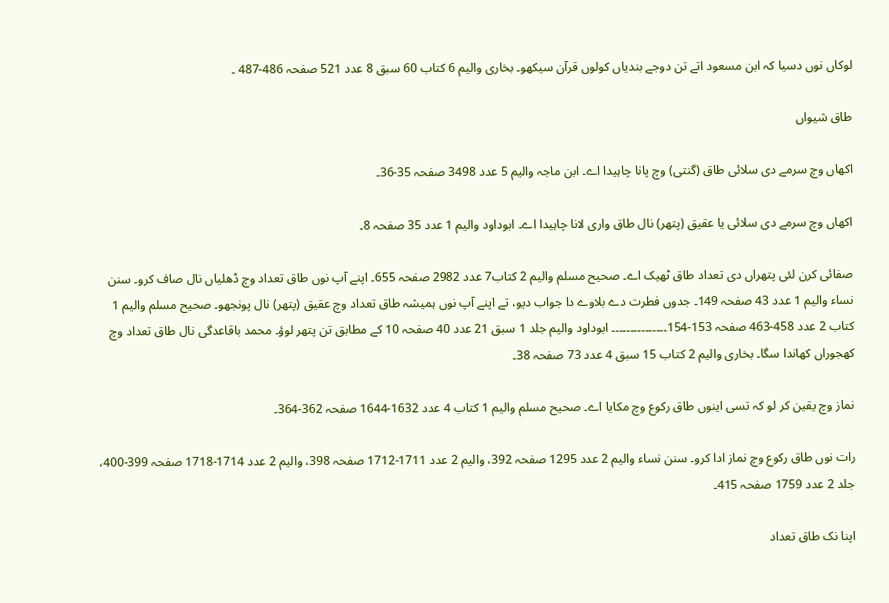لوکاں نوں دسیا کہ ابن مسعود اتے تن دوجے بندیاں کولوں قرآن سیکھو۔ بخاری والیم 6 کتاب 60 سبق 8 عدد 521 صفحہ 486-487 ۔

طاق شیواں

اکھاں وچ سرمے دی سلائی طاق (گنتی) وچ پانا چاہیدا اے۔ ابن ماجہ والیم 5 عدد 3498 صفحہ 35-36۔

اکھاں وچ سرمے دی سلائی یا عقیق (پتھر) نال طاق واری لانا چاہیدا اے۔ ابوداود والیم 1 عدد 35 صفحہ 8۔

صفائی کرن لئی پتھراں دی تعداد طاق ٹھیک اے۔ صحیح مسلم والیم 2 کتاب7 عدد 2982 صفحہ 655۔ اپنے آپ نوں طاق تعداد وچ ڈھلیاں نال صاف کرو۔ سنن نساء والیم 1 عدد 43 صفحہ 149۔ جدوں فطرت دے بلاوے دا جواب دیو، تے اپنے آپ نوں ہمیشہ طاق تعداد وچ عقیق (پتھر) نال پونجھو۔ صحیح مسلم والیم 1 کتاب 2 عدد 458-463 صفحہ 153-154۔۔۔۔۔۔۔۔۔۔۔۔۔۔۔ ابوداود والیم جلد 1 سبق 21 عدد 40 صفحہ 10 کے مطابق تن پتھر لوؤ۔ محمد باقاعدگی نال طاق تعداد وچ کھجوراں کھاندا سگا۔ بخاری والیم 2 کتاب 15 سبق 4 عدد 73 صفحہ 38۔

نماز وچ یقین کر لو کہ تسی اینوں طاق رکوع وچ مکایا اے۔ صحیح مسلم والیم 1 کتاب 4 عدد 1632-1644 صفحہ 362-364۔

رات نوں طاق رکوع وچ نماز ادا کرو۔ سنن نساء والیم 2 عدد 1295 صفحہ 392، والیم 2 عدد 1711-1712 صفحہ 398، والیم 2 عدد 1714-1718 صفحہ 399-400، جلد 2 عدد 1759 صفحہ 415۔

اپنا نک طاق تعداد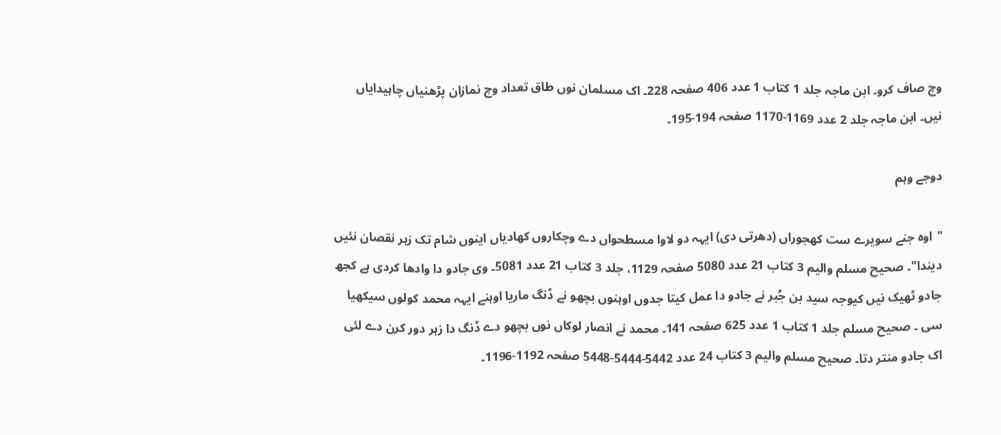وچ صاف کرو۔ ابن ماجہ جلد 1 کتاب 1 عدد 406 صفحہ 228۔ اک مسلمان نوں طاق تعداد وچ نمازان پڑھنیاں چاہیدایاں نیں۔ ابن ماجہ جلد 2 عدد 1169-1170 صفحہ 194-195۔

دوجے وہم

"اوہ جنے سویرے ست کھجوراں (دھرتی دی) ایہہ دو لاوا مسطحواں دے وچکاروں کھادیاں اینوں شام تک زہر نقصان نئیں دیندا"۔ صحیح مسلم والیم 3 کتاب 21 عدد 5080 صفحہ 1129، جلد 3 کتاب 21 عدد 5081۔ وی جادو دا وادھا کردی ہے کجھ جادو ٹھیک نیں کیوجہ سید بن جُبر نے جادو دا عمل کیتا جدوں اوہنوں بچھو نے ڈنگ ماریا اوہنے ایہہ محمد کولوں سیکھیا سی ۔ صحیح مسلم جلد 1 کتاب 1 عدد 625 صفحہ 141۔ محمد نے انصار لوکاں نوں بچھو دے ڈنگ دا زہر دور کرن دے لئی اک جادو منتر دتا۔ صحیح مسلم والیم 3 کتاب 24 عدد 5442-5444-5448 صفحہ 1192-1196۔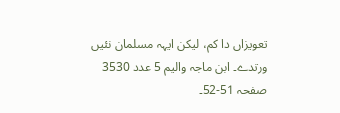تعویزاں دا کم، لیکن ایہہ مسلمان نئیں ورتدے۔ ابن ماجہ والیم 5 عدد 3530 صفحہ 51-52۔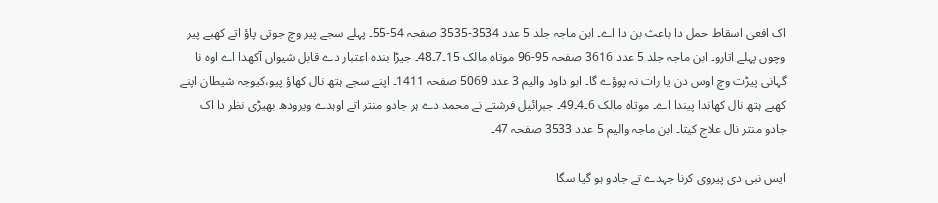اک افعی اسقاط حمل دا باعث بن دا اے۔ ابن ماجہ جلد 5 عدد 3534-3535 صفحہ 54-55۔ پہلے سجے پیر وچ جوتی پاؤ اتے کھبے پیر وچوں پہلے اتارو۔ ابن ماجہ جلد 5 عدد 3616 صفحہ 95-96 موتاہ مالک 15۔7۔48۔ جیڑا بندہ اعتبار دے قابل شیواں آکھدا اے اوہ نا گہانی پیڑت وچ اوس دن یا رات نہ پوؤے گا۔ ابو داود والیم 3 عدد 5069 صفحہ 1411۔ اپنے سجے ہتھ نال کھاؤ پیو،کیوجہ شیطان اپنے کھبے ہتھ نال کھاندا پیندا اے۔ موتاہ مالک 6۔4۔49۔ جبرائیل فرشتے نے محمد دے ہر جادو منتر اتے اوہدے ویرودھ بھیڑی نظر دا اک جادو منتر نال علاج کیتا۔ ابن ماجہ والیم 5 عدد 3533 صفحہ 47۔

ایس نبی دی پیروی کرنا جہدے تے جادو ہو گیا سگا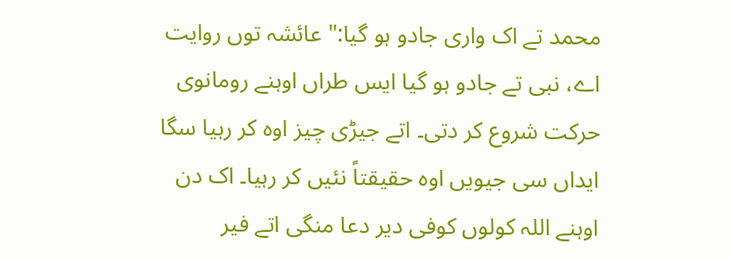محمد تے اک واری جادو ہو گیا:" عائشہ توں روایت اے، نبی تے جادو ہو گیا ایس طراں اوہنے رومانوی حرکت شروع کر دتی۔ اتے جیڑی چیز اوہ کر رہیا سگا ایداں سی جیویں اوہ حقیقتاً نئیں کر رہیا۔ اک دن اوہنے اللہ کولوں کوفی دیر دعا منگی اتے فیر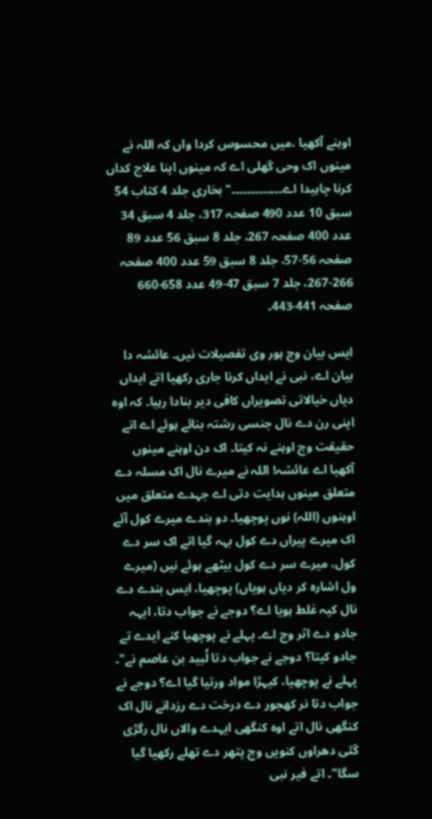اوہنے آکھیا ،میں محسوس کردا واں کہ اللہ نے مینوں اک وحی گھلی اے کہ مینوں اپنا علاج کداں کرنا چاہیدا اے۔۔۔۔۔۔۔۔۔۔۔۔۔" بخاری جلد 4 کتاب 54 سبق 10 عدد 490 صفحہ 317، جلد 4 سبق 34 عدد 400 صفحہ 267، جلد 8 سبق 56 عدد 89 صفحہ 56-57، جلد 8 سبق 59 عدد 400 صفحہ 266-267، جلد 7 سبق 47-49 عدد 658-660 صفحہ 441-443۔

ایس بیان وچ ہور وی تفصیلات نیں۔ عائشہ دا بیان اے، نبی نے ایداں کرنا جاری رکھیا اتے ایداں دیاں خیالاتی تصویراں کافی دیر بنادا رہیا۔ کہ اوہ اپنی رن دے نال جنسی رشتہ بنائے ہوئے اے اتے حقیقت وچ اوہنے نہ کیتا۔ اک دن اوہنے مینوں آکھیا اے عائشہ! اللہ نے میرے نال اک مسلہ دے متعلق مینوں ہدایت دتی اے جہدے متعلق میں اوہنوں (اللہ) نوں پوچھیا۔ دو بندے میرے کول آئے اک میرے پیراں دے کول بہہ گیا اتے اک سر دے کول، میرے سر دے کول بیٹھے ہوئے نیں (میرے ول اشارہ کر دیاں ہویاں) پوچھیا، ایس بندے دے نال کیہ غلط ہویا اے؟ دوجے نے جواب دتا، ایہہ جادو دے اثر وچ اے۔ پہلے نے پوچھیا کنے ایدے تے جادو کیتا؟ دوجے نے جواب دتا لُبید بن عاصم نے"۔ پہلے نے پوچھیا، کیہڑا مواد ورتیا گیا اے؟ دوجے نے جواب دتا نر کھجور دے درخت دے رزدانے نال اک کنگھی نال اتے اوہ کنگھی ایہدے والاں نال رگڑی گئی دھراوں کنویں وچ پتھر دے تھلے رکھیا گیا سگا"۔ اتے فیر نبی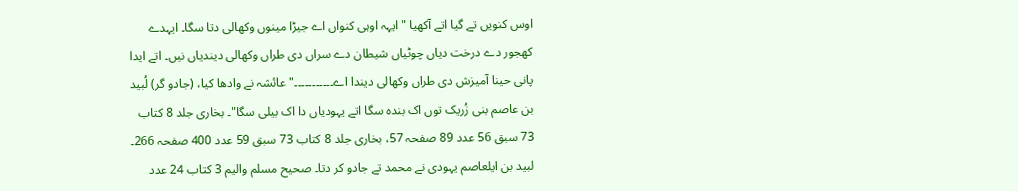اوس کنویں تے گیا اتے آکھیا "ایہہ اوہی کنواں اے جیڑا مینوں وکھالی دتا سگا۔ ایہدے کھجور دے درخت دیاں چوٹیاں شیطان دے سراں دی طراں وکھالی دیندیاں نیں۔ اتے ایدا پانی حینا آمیزش دی طراں وکھالی دیندا اے۔۔۔۔۔۔۔۔۔۔۔" عائشہ نے وادھا کیا، (جادو گر) لُبید بن عاصم بنی زُریک توں اک بندہ سگا اتے یہودیاں دا اک بیلی سگا"۔ بخاری جلد 8 کتاب 73 سبق 56 عدد 89 صفحہ 57، بخاری جلد 8 کتاب 73 سبق 59 عدد 400 صفحہ 266۔ لبید بن ایلعاصم یہودی نے محمد تے جادو کر دتا۔ صحیح مسلم والیم 3 کتاب 24 عدد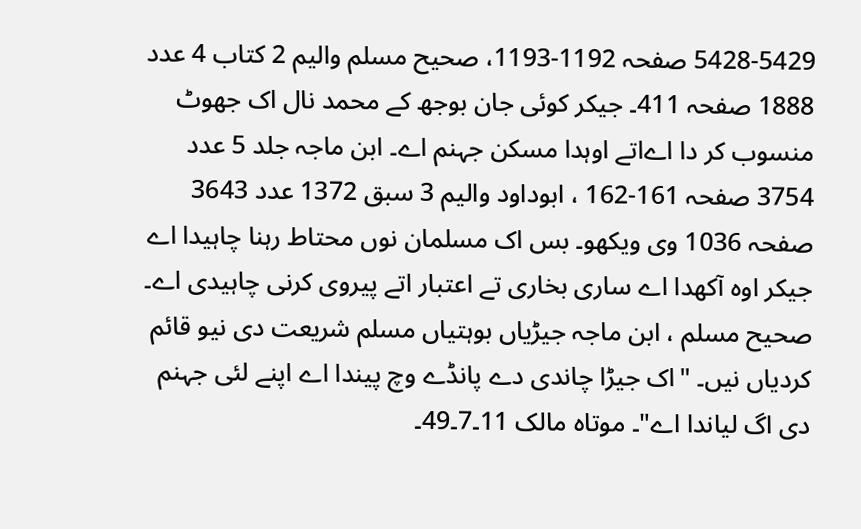5428-5429 صفحہ 1192-1193، صحیح مسلم والیم 2 کتاب 4 عدد 1888 صفحہ 411۔ جیکر کوئی جان بوجھ کے محمد نال اک جھوٹ منسوب کر دا اےاتے اوہدا مسکن جہنم اے۔ ابن ماجہ جلد 5 عدد 3754 صفحہ 161-162 ، ابوداود والیم 3 سبق 1372 عدد 3643 صفحہ 1036 وی ویکھو۔ بس اک مسلمان نوں محتاط رہنا چاہیدا اے جیکر اوہ آکھدا اے ساری بخاری تے اعتبار اتے پیروی کرنی چاہیدی اے۔ صحیح مسلم ، ابن ماجہ جیڑیاں بوہتیاں مسلم شریعت دی نیو قائم کردیاں نیں۔ "اک جیڑا چاندی دے پانڈے وچ پیندا اے اپنے لئی جہنم دی اگ لیاندا اے"۔ موتاہ مالک 11۔7۔49۔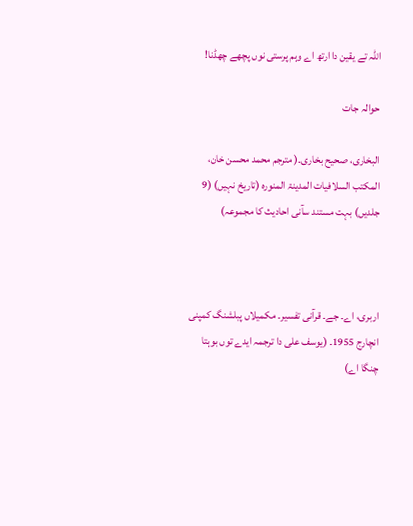اللہ تے یقین دا ارتھ اے وہم پرستی نوں پچھے چھڈنا!

حوالہ جات

البخاری، صحیح بخاری۔( مترجم محمد محسن خان، المکتب السلافیات المدینۃ المنورہ (تاریخ نہیں) (9 جلدیں) بہت مستند سآنی احادیث کا مجموعہ)



اربری، اے۔ جے۔ قرآنی تفسیر۔ مکمیلاں پبلشنگ کمپنی انچارج 1955۔ (یوسف علی دا ترجمہ ایدے توں بوہتا چنگا اے)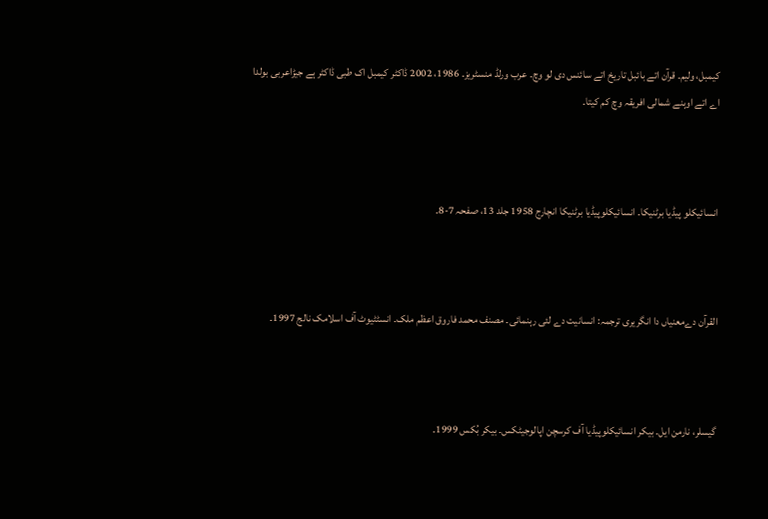کیمبل، ولیم۔ قرآن اتے بائبل تاریخ اتے سائنس دی لو وچ۔ عرب ورلڈ منسٹریز۔ 1986، 2002 ڈاکٹر کیمبل اک طبی ڈاکٹر ہے جیڑاعربی بولدا اے اتے اوہنے شمالی افریقہ وچ کم کیتا۔



انسائیکلو پیڈیا برٹنیکا۔ انسائیکلوپیڈیا برٹنیکا انچارج 1958 جلد 13، صفحہ 7-8۔



القرآن دےمعنیاں دا انگریری ترجمہ: انسانیت دے لئی رہنمائی۔ مصنف محمد فاروق اعظم ملک۔ انسٹٹیوٹ آف اسلامک نالج 1997۔



گیسلر، نارمن ایل۔ بیکر انسائیکلوپیڈیا آف کرسچن اپالوجیٹکس۔ بیکر بُکس 1999۔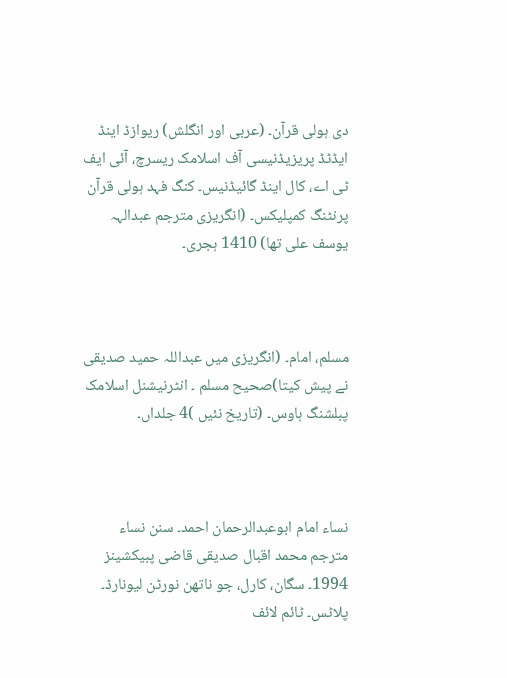دی ہولی قرآن۔ (عربی اور انگلش) ریوازڈ اینڈ ایڈٹڈ پریزیڈنیسی آف اسلامک ریسرچ، آئی ایف ٹی اے، کال اینڈ گائیڈنیس۔ کنگ فہد ہولی قرآن پرنٹنگ کمپلیکس۔ (انگریزی مترجم عبدالہہ یوسف علی تھا) 1410 ہجری۔



مسلم، امام۔ (انگریزی میں عبداللہ حمید صدیقی نے پیش کیتا)صحیح مسلم ۔ انٹرنیشنل اسلامک پبلشنگ ہاوس۔ (تاریخ نئیں )4 جلداں۔



نساء امام ابوعبدالرحمان احمد۔ سنن نساء مترجم محمد اقبال صدیقی قاضی پبیکشینز 1994۔ سگان، کارل، جو ناتھن نورٹن لیونارڈ۔ پلاٹس۔ ٹائم لائف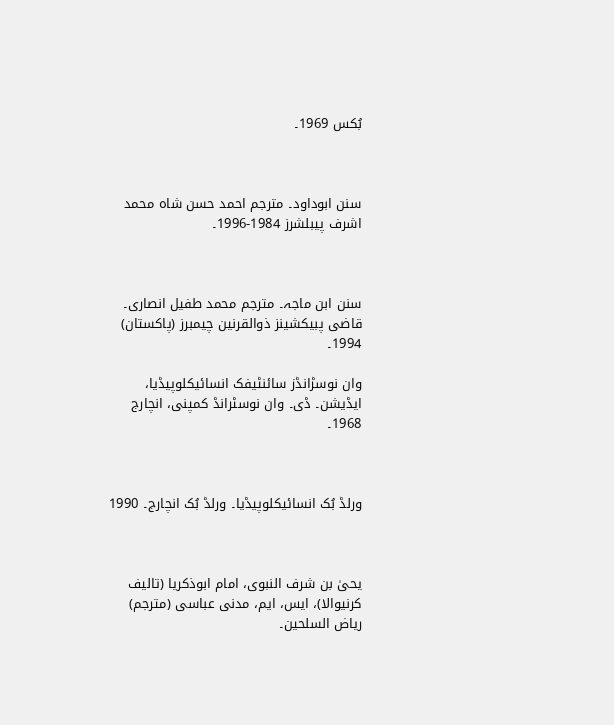بُکس 1969۔



سنن ابوداود۔ مترجم احمد حسن شاہ محمد اشرف پیبلشرز 1984-1996۔



سنن ابن ماجہ۔ مترجم محمد طفیل انصاری۔ قاضی پبیکشینز ذوالقرنین چیمبرز (پاکستان) 1994۔

وان نوسڑانڈز سائنٹیفک انسائیکلوپیڈیا، ایڈیشن۔ ڈی۔ وان نوسٹرانڈ کمپنی، انچارج 1968۔



ورلڈ بُک انسائیکلوپیڈیا۔ ورلڈ بُک انچارج۔ 1990



یحیٰ بن شرف النبوی، امام ابوذکریا (تالیف کرنیوالا)، ایس، ایم، مدنی عباسی (مترجم) ریاض السلحین۔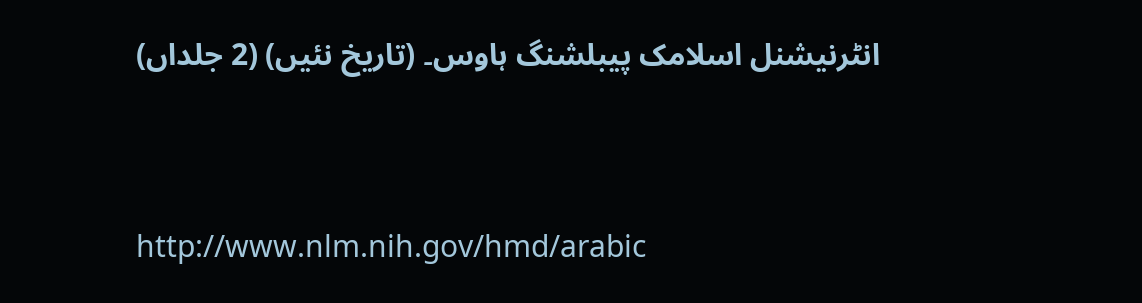انٹرنیشنل اسلامک پیبلشنگ ہاوس۔ (تاریخ نئیں) (2 جلداں)



http://www.nlm.nih.gov/hmd/arabic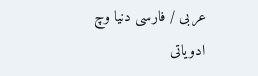عربی / فارسی دنیا وچ ادویاتی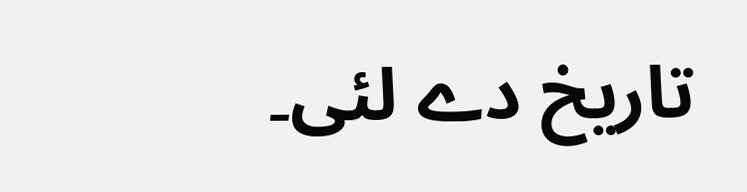تاریخ دے لئی۔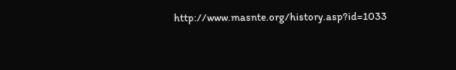http://www.masnte.org/history.asp?id=1033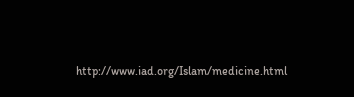http://www.iad.org/Islam/medicine.html